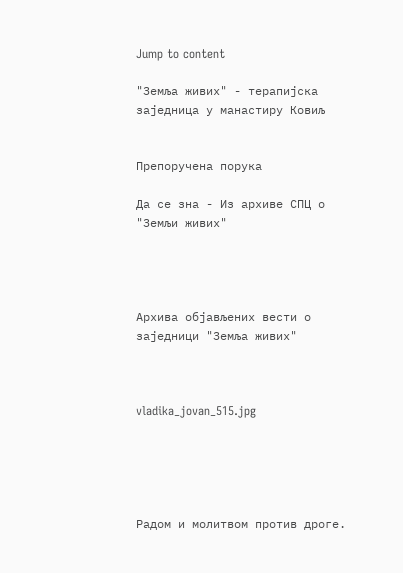Jump to content

"Земља живих" - терапијска заједница у манастиру Ковиљ


Препоручена порука

Да се зна - Из архиве СПЦ о "Земљи живих"




Архива објављених вести о заједници "Земља живих"



vladika_jovan_515.jpg





Радом и молитвом против дроге.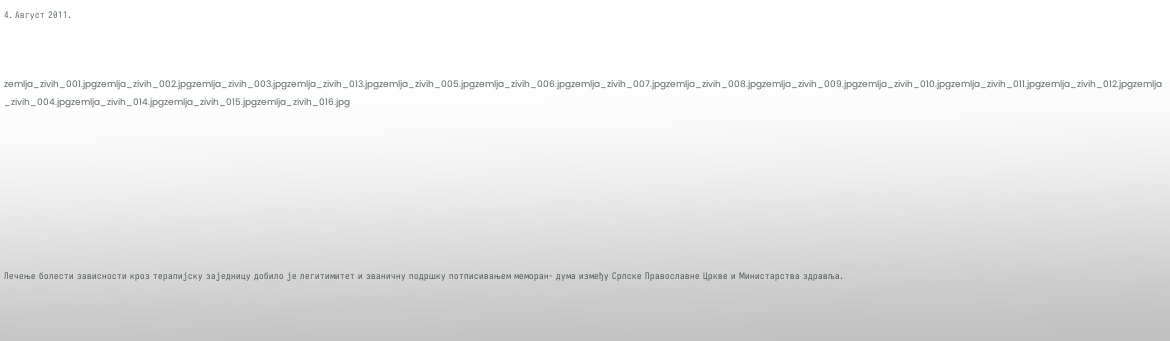4. Август 2011.



zemlja_zivih_001.jpgzemlja_zivih_002.jpgzemlja_zivih_003.jpgzemlja_zivih_013.jpgzemlja_zivih_005.jpgzemlja_zivih_006.jpgzemlja_zivih_007.jpgzemlja_zivih_008.jpgzemlja_zivih_009.jpgzemlja_zivih_010.jpgzemlja_zivih_011.jpgzemlja_zivih_012.jpgzemlja_zivih_004.jpgzemlja_zivih_014.jpgzemlja_zivih_015.jpgzemlja_zivih_016.jpg









Лечење болести зависности кроз терапијску заједницу добило је легитимитет и званичну подршку потписивањем меморан- дума између Српске Православне Цркве и Министарства здравља.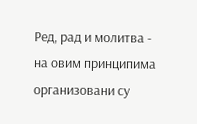Ред, рад и молитва - на овим принципима организовани су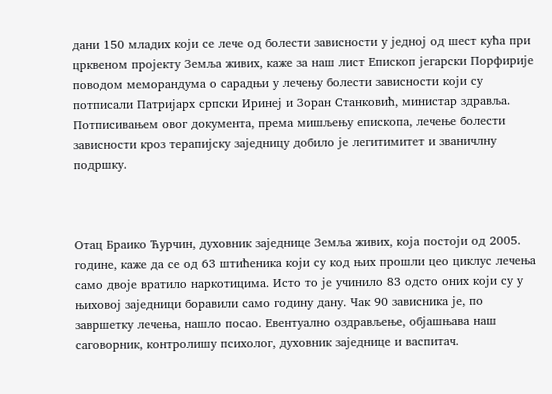дани 150 младих који се лече од болести зависности у једној од шест кућа при црквеном пројекту Земља живих, каже за наш лист Епископ јегарски Порфирије поводом меморандума о сарадњи у лечењу болести зависности који су потписали Патријарх српски Иринеј и Зоран Станковић, министар здравља.
Потписивањем овог документа, према мишљењу епископа, лечење болести зависности кроз терапијску заједницу добило је легитимитет и званичлну подршку.



Отац Браико Ћурчин, духовник заједнице Земља живих, која постоји од 2005. године, каже да се од 63 штићеника који су код њих прошли цео циклус лечења само двоје вратило наркотицима. Исто то је учинило 83 одсто оних који су у њиховој заједници боравили само годину дану. Чак 90 зависника је, по завршетку лечења, нашло посао. Евентуално оздрављење, објашњава наш саговорник, контролишу психолог, духовник заједнице и васпитач.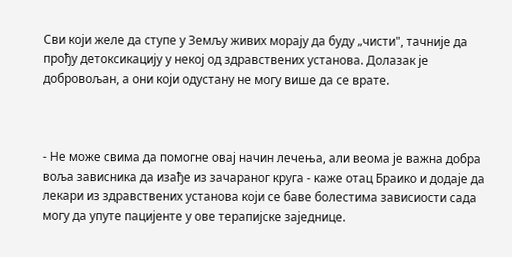Сви који желе да ступе у Земљу живих морају да буду „чисти", тачније да прођу детоксикацију у некој од здравствених установа. Долазак је добровољан, а они који одустану не могу више да се врате.



- Не може свима да помогне овај начин лечења, али веома је важна добра воља зависника да изађе из зачараног круга - каже отац Браико и додаје да лекари из здравствених установа који се баве болестима зависиости сада могу да упуте пацијенте у ове терапијске заједнице.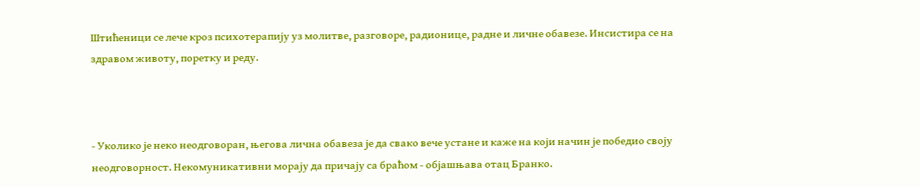Штићеници се лече кроз психотерапију уз молитве, разговоре, радионице, радне и личне обавезе. Инсистира се на здравом животу, поретку и реду.



- Уколико је неко неодговоран, његова лична обавеза је да свако вече устане и каже на који начин је победио своју неодговорност. Некомуникативни морају да причају са браћом - објашњава отац Бранко.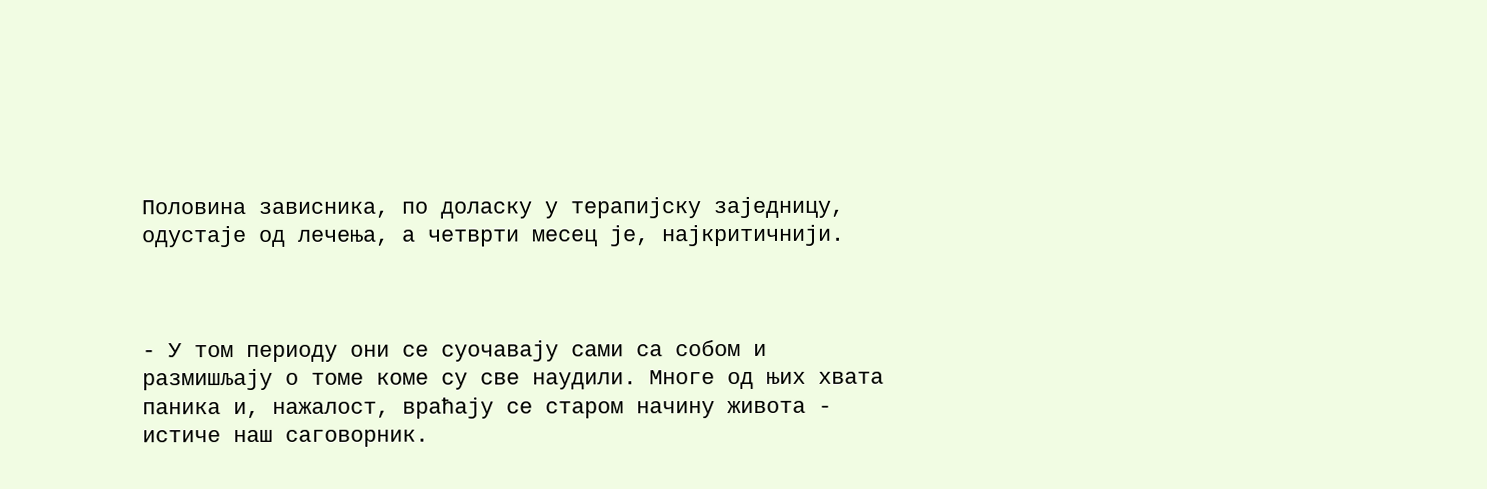Половина зависника, по доласку у терапијску заједницу, одустаје од лечења, а четврти месец је, најкритичнији.



- У том периоду они се суочавају сами са собом и размишљају о томе коме су све наудили. Многе од њих хвата паника и, нажалост, враћају се старом начину живота - истиче наш саговорник.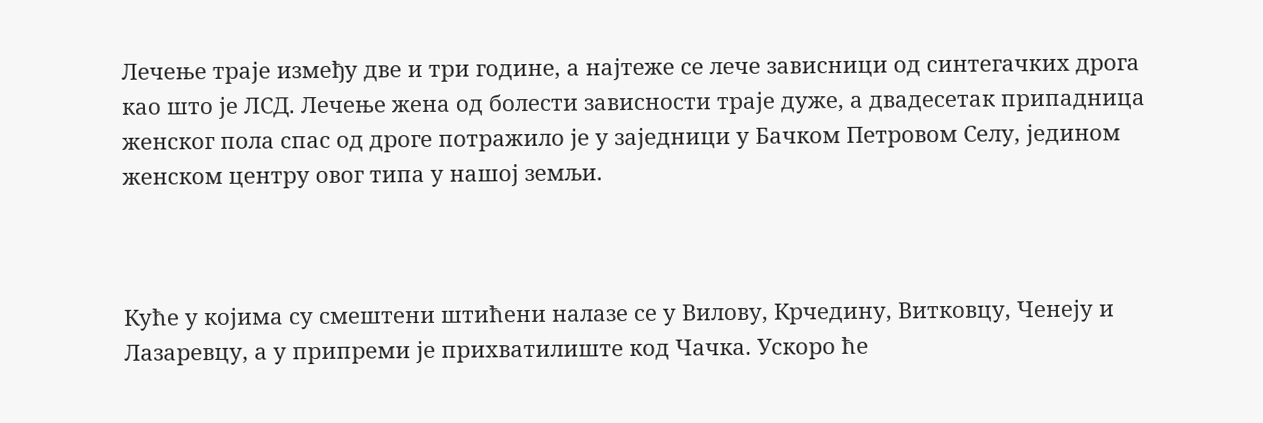Лечење траје између две и три године, а најтеже се лече зависници од синтегачких дрога као што је ЛСД. Лечење жена од болести зависности траје дуже, а двадесетак припадница женског пола спас од дроге потражило је у заједници у Бачком Петровом Селу, једином женском центру овог типа у нашој земљи.



Куће у којима су смештени штићени налазе се у Вилову, Крчедину, Витковцу, Ченеју и Лазаревцу, а у припреми је прихватилиште код Чачка. Ускоро ће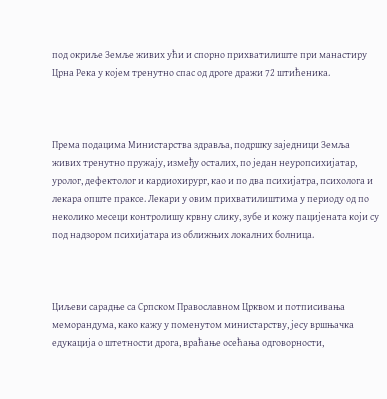под окриље Земље живих ући и спорно прихватилиште при манастиру Црна Река у којем тренутно спас од дроге дражи 72 штићеника.



Према подацима Министарства здравља, подршку заједници Земља живих тренутно пружају, између осталих, по један неуропсихијатар, уролог, дефектолог и кардиохирург, као и по два психијатра, психолога и лекара опште праксе. Лекари у овим прихватилиштима у периоду од по неколико месеци контролишу крвну слику, зубе и кожу пацијената који су под надзором психијатара из оближњих локалних болница.



Циљеви сарадње са Српском Православном Црквом и потписивања меморандума, како кажу у поменутом министарству, јесу вршњачка едукација о штетности дрога, враћање осећања одговорности,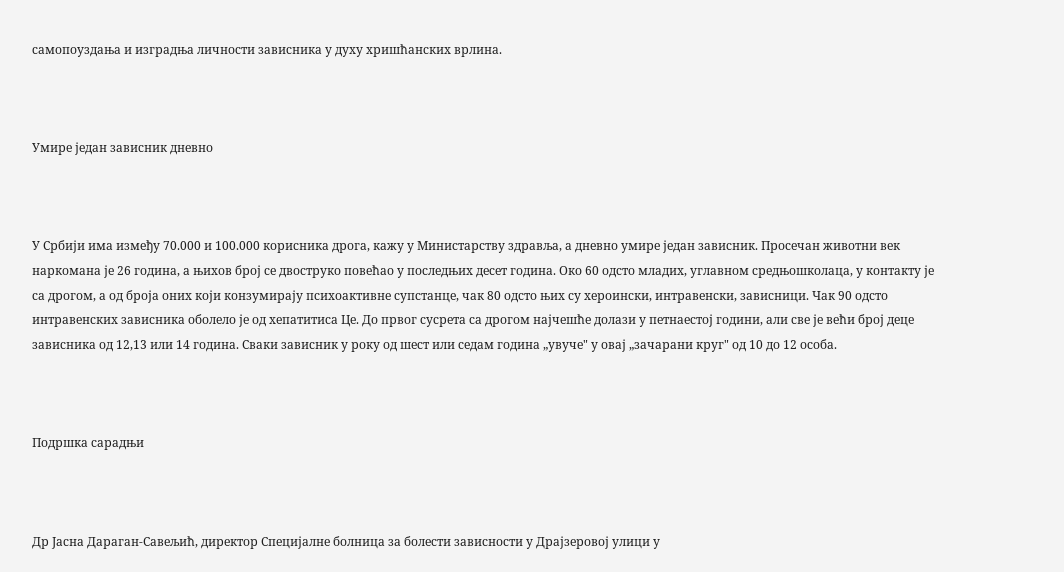самопоуздања и изградња личности зависника у духу хришћанских врлина.



Умире један зависник дневно



У Србији има између 70.000 и 100.000 корисника дрога, кажу у Министарству здравља, а дневно умире један зависник. Просечан животни век наркомана је 26 година, а њихов број се двоструко повећао у последњих десет година. Око 60 одсто младих, углавном средњошколаца, у контакту је са дрогом, а од броја оних који конзумирају психоактивне супстанце, чак 80 одсто њих су хероински, интравенски, зависници. Чак 90 одсто интравенских зависника оболело је од хепатитиса Це. До првог сусрета са дрогом најчешће долази у петнаестој години, али све је већи број деце зависника од 12,13 или 14 година. Сваки зависник у року од шест или седам година „увуче" у овај „зачарани круг" од 10 до 12 особа.



Подршка сарадњи



Др Јасна Дараган-Савељић, директор Специјалне болница за болести зависности у Драјзеровој улици у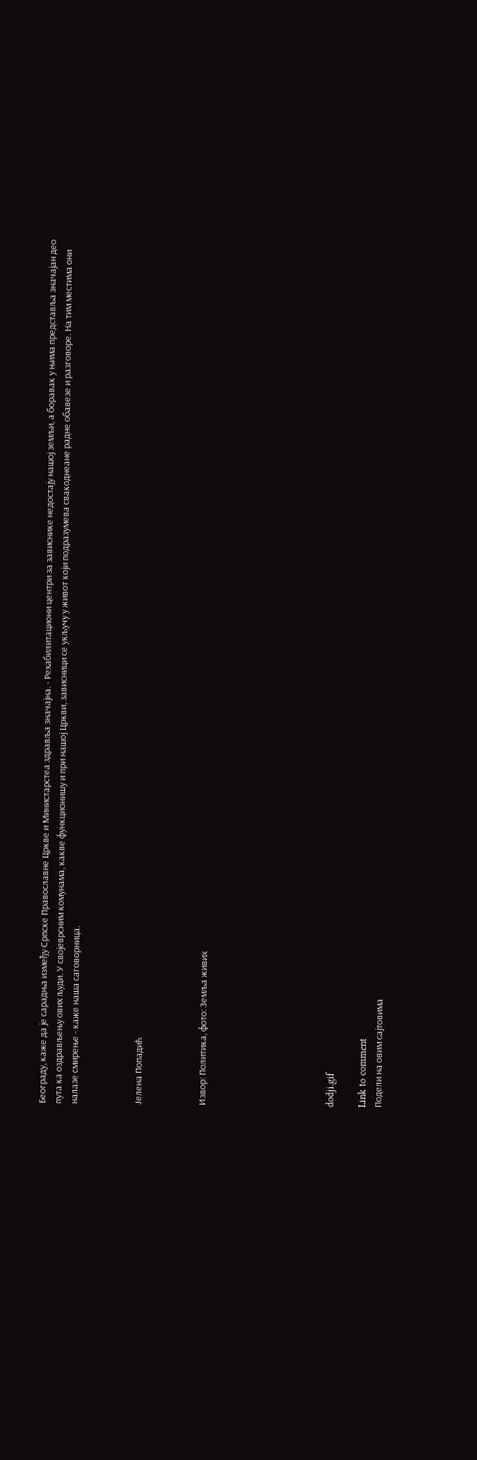Београду, каже да је сарадња између Српске Православне Цркве и Министарстеа здравља значајна. - Рехабилитациони центри за зависнике недостају нашој земљи, а боравак у њима представља значајан део пута ка оздрављењу ових људи. У својеврсним комунама, какве функционишу и при нашој Цркви, зависници се укључу у живот који подразумева свакоднеане радне обавезе и разговоре. На тим местима они налазе смирење - каже наша саговорница.



Јелена Попадић



Извор: Политика, фото: Земља живих







dodji.gif

Link to comment
Подели на овим сајтовима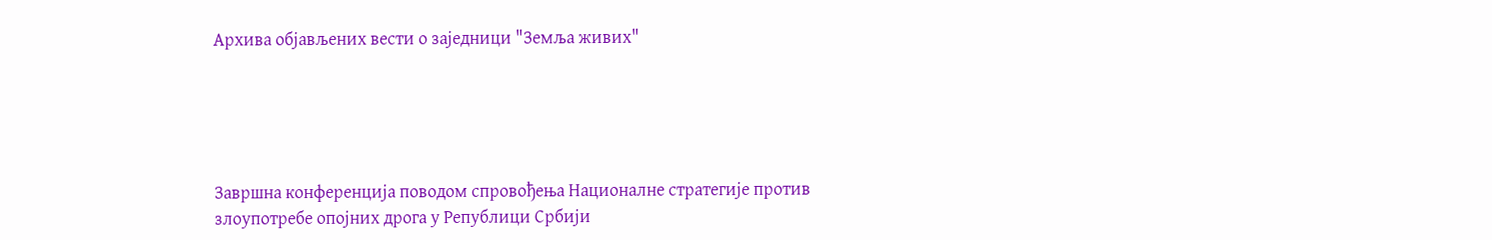Архива објављених вести о заједници "Земља живих"





Завршна конференција поводом спровођења Националне стратегије против злоупотребе опојних дрога у Републици Србији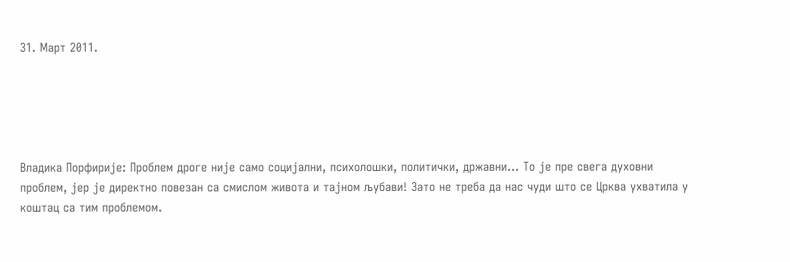31. Март 2011.





Владика Порфирије: Проблем дроге није само социјални, психолошки, политички, државни... То је пре свега духовни проблем, јер је директно повезан са смислом живота и тајном љубави! Зато не треба да нас чуди што се Црква ухватила у коштац са тим проблемом.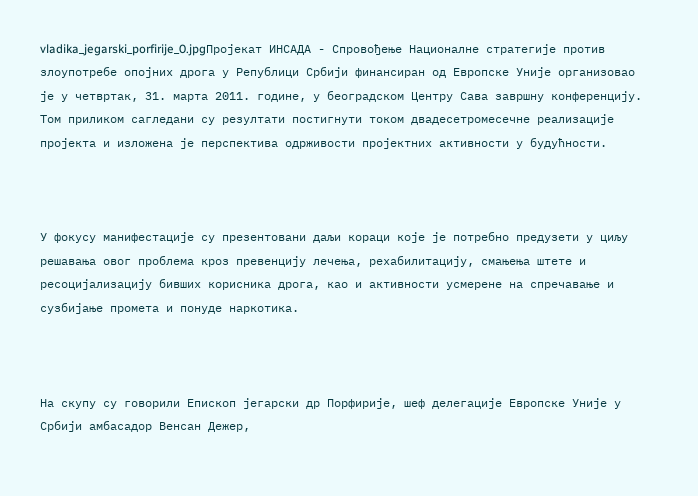vladika_jegarski_porfirije_0.jpgПројекат ИНСАДА - Спровођење Националне стратегије против злоупотребе опојних дрога у Републици Србији финансиран од Европске Уније организовао је у четвртак, 31. марта 2011. године, у београдском Центру Сава завршну конференцију. Том приликом сагледани су резултати постигнути током двадесетромесечне реализације пројекта и изложена је перспектива одрживости пројектних активности у будућности.



У фокусу манифестације су презентовани даљи кораци које је потребно предузети у циљу решавања овог проблема кроз превенцију лечења, рехабилитацију, смањења штете и ресоцијализацију бивших корисника дрога, као и активности усмерене на спречавање и сузбијање промета и понуде наркотика.



На скупу су говорили Епископ јегарски др Порфирије, шеф делегације Европске Уније у Србији амбасадор Венсан Дежер,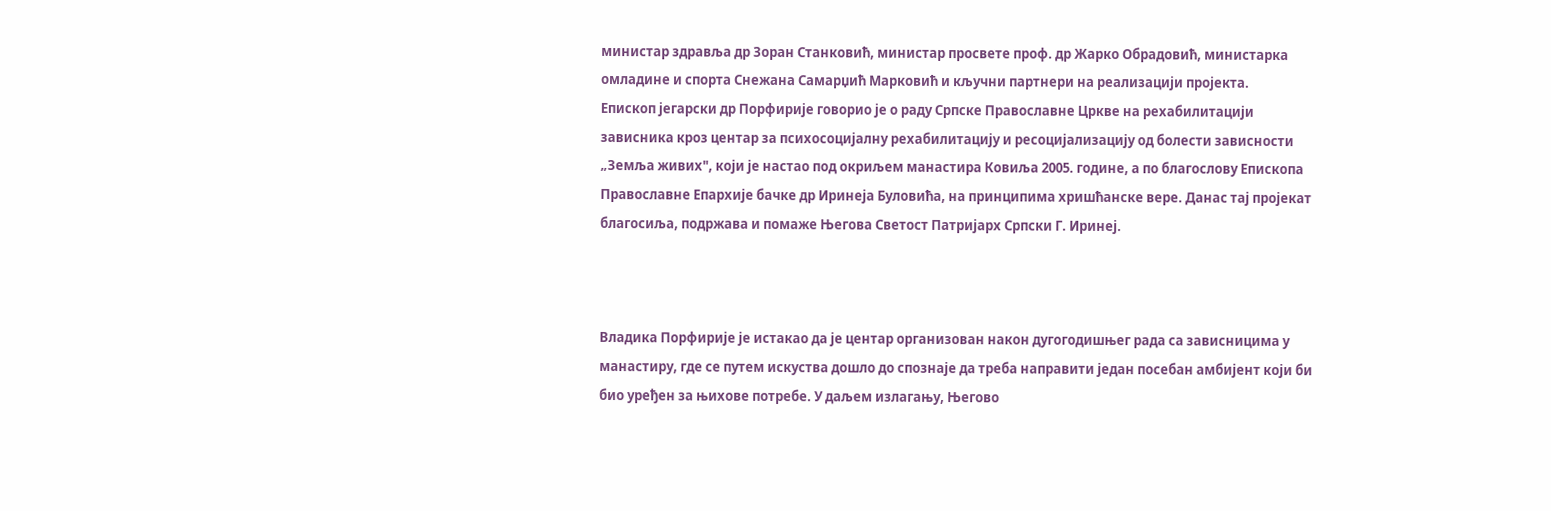министар здравља др Зоран Станковић, министар просвете проф. др Жарко Обрадовић, министарка омладине и спорта Снежана Самарџић Марковић и кључни партнери на реализацији пројекта.
Епископ јегарски др Порфирије говорио је о раду Српске Православне Цркве на рехабилитацији зависника кроз центар за психосоцијалну рехабилитацију и ресоцијализацију од болести зависности „Земља живих", који је настао под окриљем манастира Ковиља 2005. године, а по благослову Епископа Православне Епархије бачке др Иринеја Буловића, на принципима хришћанске вере. Данас тај пројекат благосиља, подржава и помаже Његова Светост Патријарх Српски Г. Иринеј.



Владика Порфирије је истакао да је центар организован након дугогодишњег рада са зависницима у манастиру, где се путем искуства дошло до спознаје да треба направити један посебан амбијент који би био уређен за њихове потребе. У даљем излагању, Његово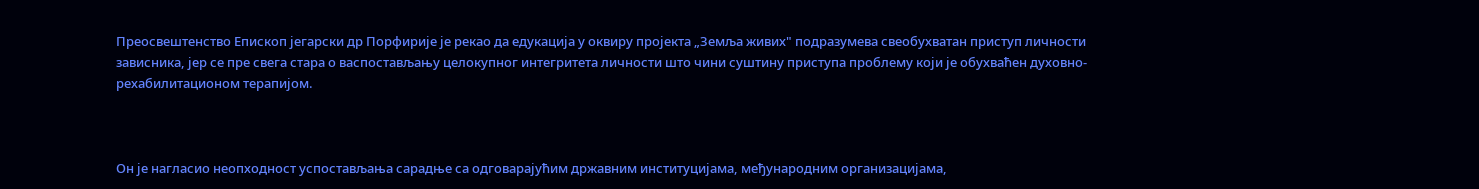Преосвештенство Епископ јегарски др Порфирије је рекао да едукација у оквиру пројекта „Земља живих" подразумева свеобухватан приступ личности зависника, јер се пре свега стара о васпостављању целокупног интегритета личности што чини суштину приступа проблему који је обухваћен духовно-рехабилитационом терапијом.



Он је нагласио неопходност успостављања сарадње са одговарајућим државним институцијама, међународним организацијама,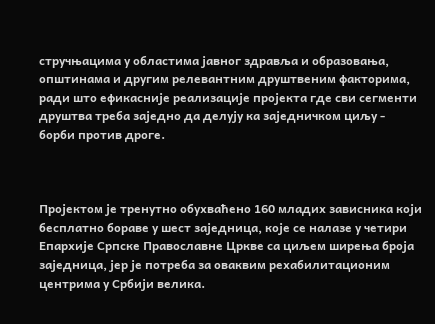стручњацима у областима јавног здравља и образовања, општинама и другим релевантним друштвеним факторима, ради што ефикасније реализације пројекта где сви сегменти друштва треба заједно да делују ка заједничком циљу - борби против дроге.



Пројектом је тренутно обухваћено 160 младих зависника који бесплатно бораве у шест заједница, које се налазе у четири Епархије Српске Православне Цркве са циљем ширења броја заједница, јер је потреба за оваквим рехабилитационим центрима у Србији велика.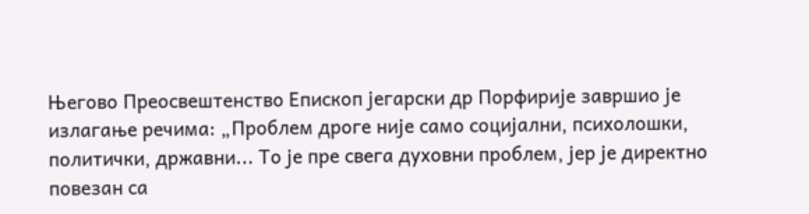Његово Преосвештенство Епископ јегарски др Порфирије завршио је излагање речима: „Проблем дроге није само социјални, психолошки, политички, државни... То је пре свега духовни проблем, јер је директно повезан са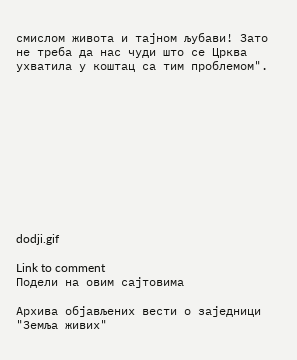смислом живота и тајном љубави! Зато не треба да нас чуди што се Црква ухватила у коштац са тим проблемом".











dodji.gif

Link to comment
Подели на овим сајтовима

Архива објављених вести о заједници "Земља живих"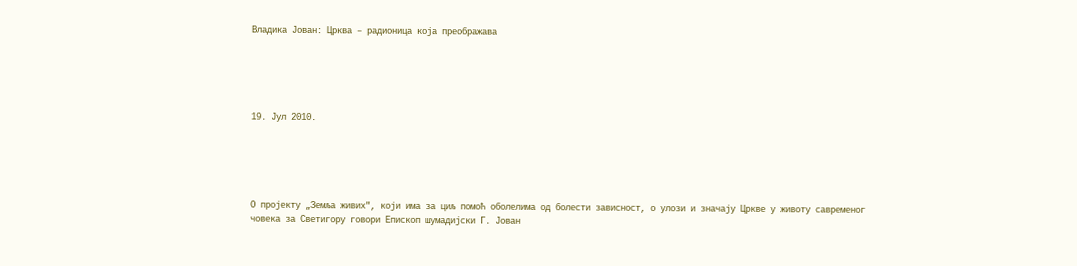Владика Јован: Црква – радионица која преображава





19. Јул 2010.





О пројекту „Земља живих", који има за циљ помоћ оболелима од болести зависност, о улози и значају Цркве у животу савременог човека за Светигору говори Епископ шумадијски Г. Јован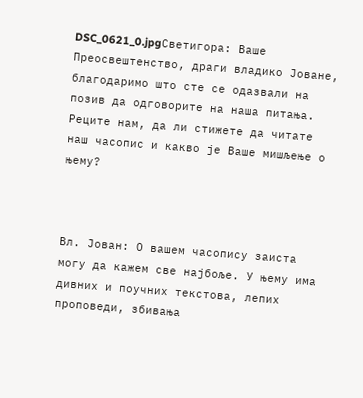DSC_0621_0.jpgСветигора: Ваше Преосвештенство, драги владико Јоване, благодаримо што сте се одазвали на позив да одговорите на наша питања. Реците нам, да ли стижете да читате наш часопис и какво је Ваше мишљење о њему?



Вл. Јован: О вашем часопису заиста могу да кажем све најбоље. У њему има дивних и поучних текстова, лепих проповеди, збивања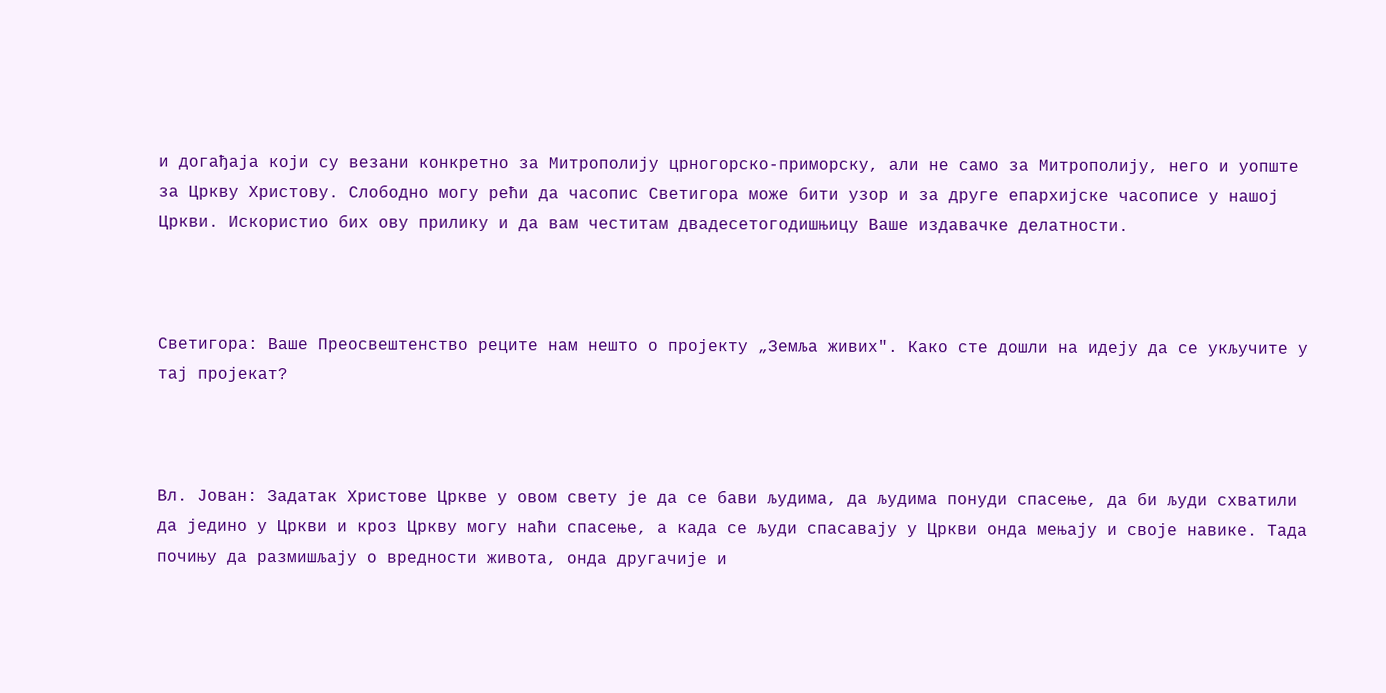и догађаја који су везани конкретно за Митрополију црногорско-приморску, али не само за Митрополију, него и уопште за Цркву Христову. Слободно могу рећи да часопис Светигора може бити узор и за друге епархијске часописе у нашој Цркви. Искористио бих ову прилику и да вам честитам двадесетогодишњицу Ваше издавачке делатности.



Светигора: Ваше Преосвештенство реците нам нешто о пројекту „Земља живих". Како сте дошли на идеју да се укључите у тај пројекат?



Вл. Јован: Задатак Христове Цркве у овом свету је да се бави људима, да људима понуди спасење, да би људи схватили да једино у Цркви и кроз Цркву могу наћи спасење, а када се људи спасавају у Цркви онда мењају и своје навике. Тада почињу да размишљају о вредности живота, онда другачије и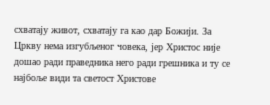схватају живот, схватају га као дар Божији. За Цркву нема изгубљеног човека, јер Христос није дошао ради праведника него ради грешника и ту се најбоље види та светост Христове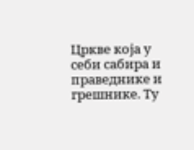Цркве која у себи сабира и праведнике и грешнике. Ту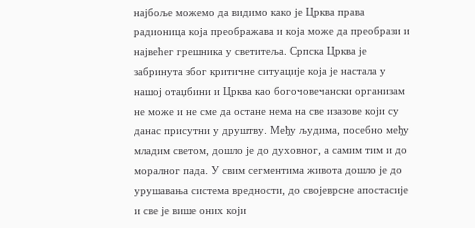најбоље можемо да видимо како је Црква права радионица која преображава и која може да преобрази и највећег грешника у светитеља. Српска Црква је забринута због критичне ситуације која је настала у нашој отаџбини и Црква као богочовечански организам не може и не сме да остане нема на све изазове који су данас присутни у друштву. Међу људима, посебно међу младим светом, дошло је до духовног, а самим тим и до моралног пада. У свим сегментима живота дошло је до урушавања система вредности, до својеврсне апостасије и све је више оних који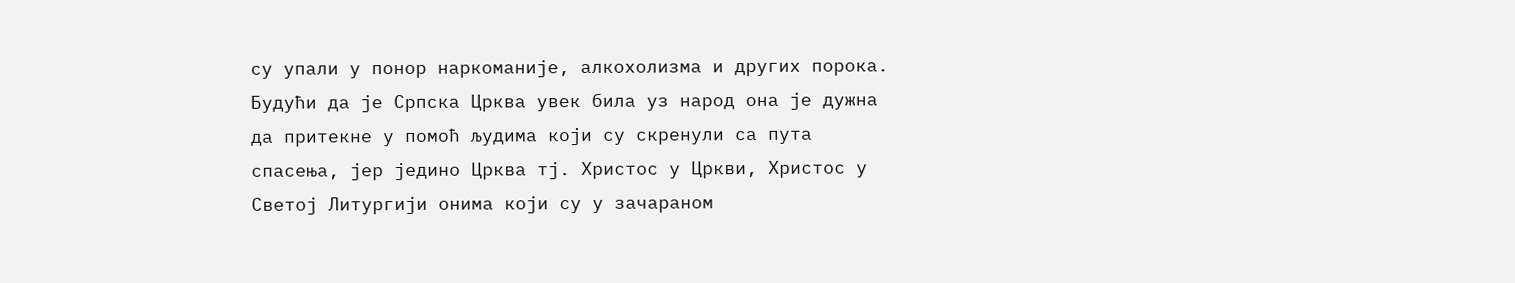су упали у понор наркоманије, алкохолизма и других порока. Будући да је Српска Црква увек била уз народ она је дужна да притекне у помоћ људима који су скренули са пута спасења, јер једино Црква тј. Христос у Цркви, Христос у Светој Литургији онима који су у зачараном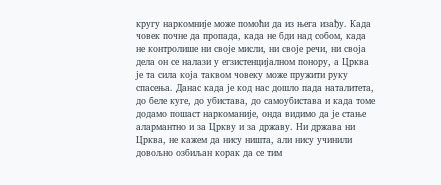кругу наркомније може помоћи да из њега изађу. Када човек почне да пропада, када не бди над собом, када не контролише ни своје мисли, ни своје речи, ни своја дела он се налази у егзистенцијалном понору, а Црква је та сила која таквом човеку може пружити руку спасења. Данас када је код нас дошло пада наталитета, до беле куге, до убистава, до самоубистава и када томе додамо пошаст наркоманије, онда видимо да је стање алармантно и за Цркву и за државу. Ни држава ни Црква, не кажем да нису ништа, али нису учинили довољно озбиљан корак да се тим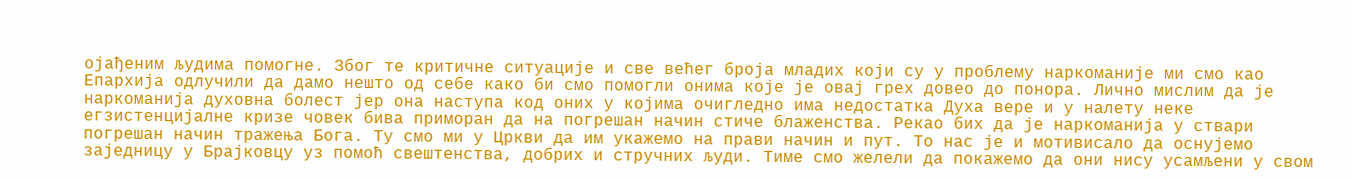ојађеним људима помогне. Због те критичне ситуације и све већег броја младих који су у проблему наркоманије ми смо као Епархија одлучили да дамо нешто од себе како би смо помогли онима које је овај грех довео до понора. Лично мислим да је наркоманија духовна болест јер она наступа код оних у којима очигледно има недостатка Духа вере и у налету неке егзистенцијалне кризе човек бива приморан да на погрешан начин стиче блаженства. Рекао бих да је наркоманија у ствари погрешан начин тражења Бога. Ту смо ми у Цркви да им укажемо на прави начин и пут. То нас је и мотивисало да оснујемо заједницу у Брајковцу уз помоћ свештенства, добрих и стручних људи. Тиме смо желели да покажемо да они нису усамљени у свом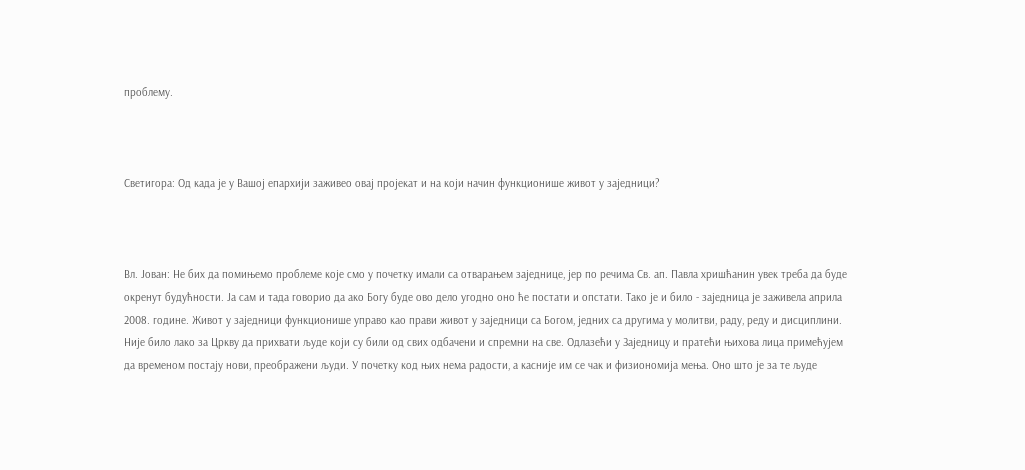проблему.



Светигора: Од када је у Вашој епархији заживео овај пројекат и на који начин функционише живот у заједници?



Вл. Јован: Не бих да помињемо проблеме које смо у почетку имали са отварањем заједнице, јер по речима Св. ап. Павла хришћанин увек треба да буде окренут будућности. Ја сам и тада говорио да ако Богу буде ово дело угодно оно ће постати и опстати. Тако је и било - заједница је заживела априла 2008. године. Живот у заједници функционише управо као прави живот у заједници са Богом, једних са другима у молитви, раду, реду и дисциплини. Није било лако за Цркву да прихвати људе који су били од свих одбачени и спремни на све. Одлазећи у Заједницу и пратећи њихова лица примећујем да временом постају нови, преображени људи. У почетку код њих нема радости, а касније им се чак и физиономија мења. Оно што је за те људе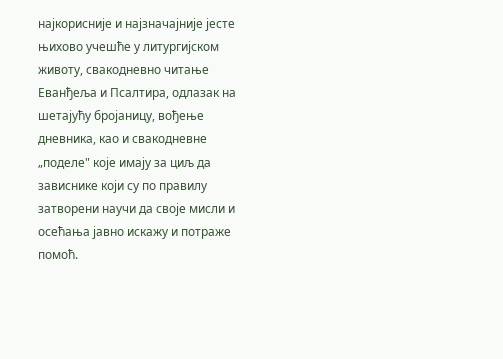најкорисније и најзначајније јесте њихово учешће у литургијском животу, свакодневно читање Еванђеља и Псалтира, одлазак на шетајућу бројаницу, вођење дневника, као и свакодневне „поделе" које имају за циљ да зависнике који су по правилу затворени научи да своје мисли и осећања јавно искажу и потраже помоћ.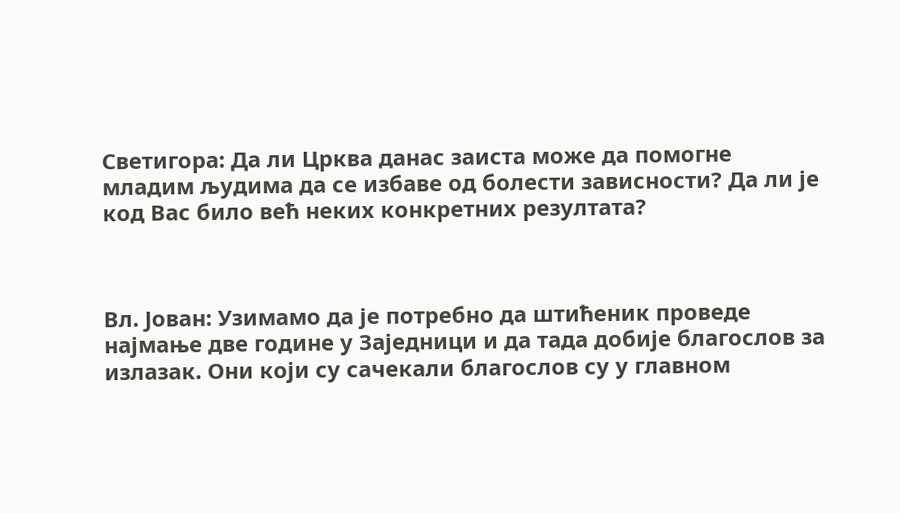Светигора: Да ли Црква данас заиста може да помогне младим људима да се избаве од болести зависности? Да ли је код Вас било већ неких конкретних резултата?



Вл. Јован: Узимамо да је потребно да штићеник проведе најмање две године у Заједници и да тада добије благослов за излазак. Они који су сачекали благослов су у главном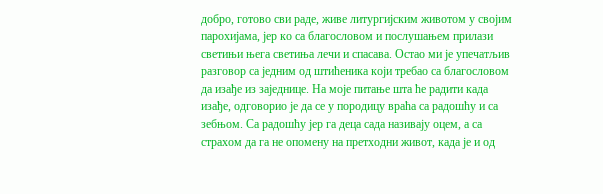добро, готово сви раде, живе литургијским животом у својим парохијама, јер ко са благословом и послушањем прилази светињи њега светиња лечи и спасава. Остао ми је упечатљив разговор са једним од штићеника који требао са благословом да изађе из заједнице. На моје питање шта ће радити када изађе, одговорио је да се у породицу враћа са радошћу и са зебњом. Са радошћу јер га деца сада називају оцем, а са страхом да га не опомену на претходни живот, када је и од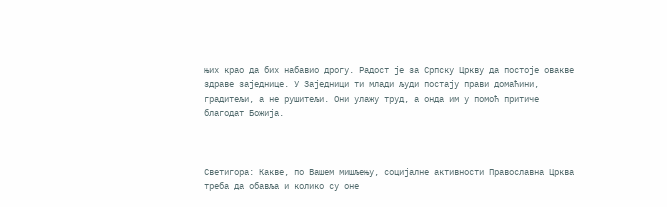њих крао да бих набавио дрогу. Радост је за Српску Цркву да постоје овакве здраве заједнице. У Заједници ти млади људи постају прави домаћини, градитељи, а не рушитељи. Они улажу труд, а онда им у помоћ притиче благодат Божија.



Светигора: Какве, по Вашем мишљењу, социјалне активности Православна Црква треба да обавља и колико су оне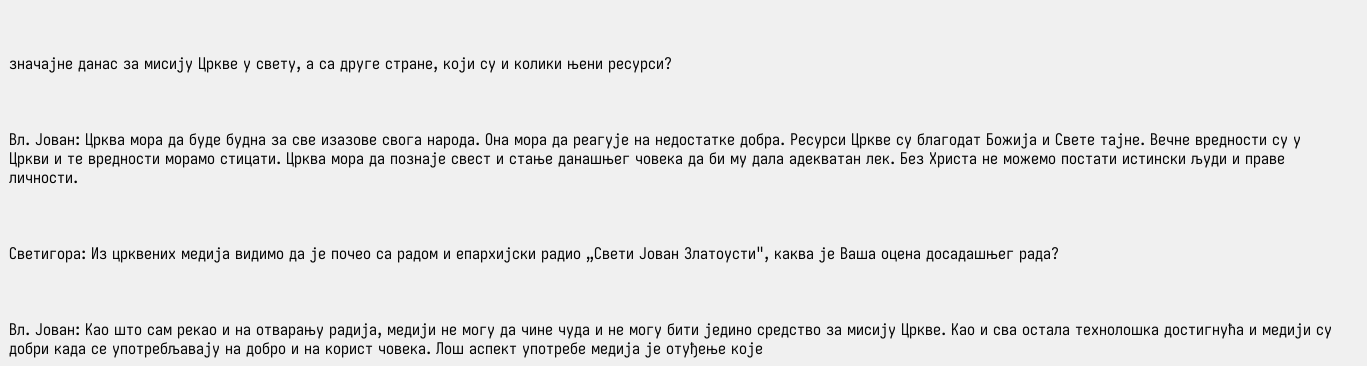значајне данас за мисију Цркве у свету, а са друге стране, који су и колики њени ресурси?



Вл. Јован: Црква мора да буде будна за све изазове свога народа. Она мора да реагује на недостатке добра. Ресурси Цркве су благодат Божија и Свете тајне. Вечне вредности су у Цркви и те вредности морамо стицати. Црква мора да познаје свест и стање данашњег човека да би му дала адекватан лек. Без Христа не можемо постати истински људи и праве личности.



Светигора: Из црквених медија видимо да је почео са радом и епархијски радио „Свети Јован Златоусти", каква је Ваша оцена досадашњег рада?



Вл. Јован: Као што сам рекао и на отварању радија, медији не могу да чине чуда и не могу бити једино средство за мисију Цркве. Као и сва остала технолошка достигнућа и медији су добри када се употребљавају на добро и на корист човека. Лош аспект употребе медија је отуђење које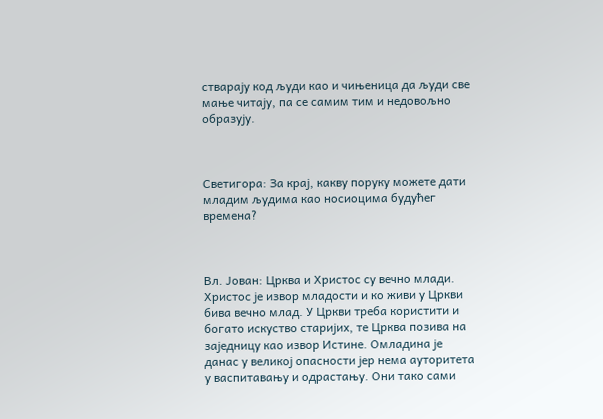стварају код људи као и чињеница да људи све мање читају, па се самим тим и недовољно образују.



Светигора: За крај, какву поруку можете дати младим људима као носиоцима будућег времена?



Вл. Јован: Црква и Христос су вечно млади. Христос је извор младости и ко живи у Цркви бива вечно млад. У Цркви треба користити и богато искуство старијих, те Црква позива на заједницу као извор Истине. Омладина је данас у великој опасности јер нема ауторитета у васпитавању и одрастању. Они тако сами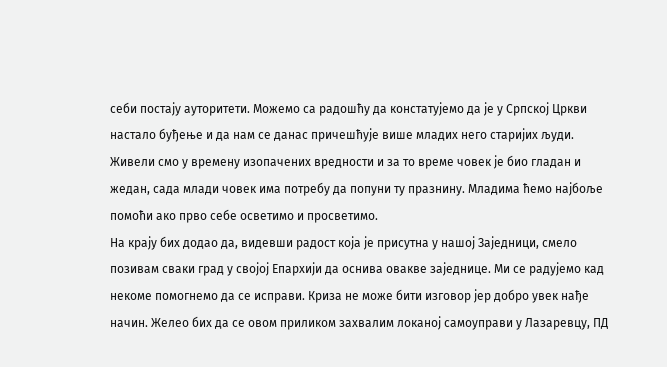себи постају ауторитети. Можемо са радошћу да констатујемо да је у Српској Цркви настало буђење и да нам се данас причешћује више младих него старијих људи. Живели смо у времену изопачених вредности и за то време човек је био гладан и жедан, сада млади човек има потребу да попуни ту празнину. Младима ћемо најбоље помоћи ако прво себе осветимо и просветимо.
На крају бих додао да, видевши радост која је присутна у нашој Заједници, смело позивам сваки град у својој Епархији да оснива овакве заједнице. Ми се радујемо кад некоме помогнемо да се исправи. Криза не може бити изговор јер добро увек нађе начин. Желео бих да се овом приликом захвалим локаној самоуправи у Лазаревцу, ПД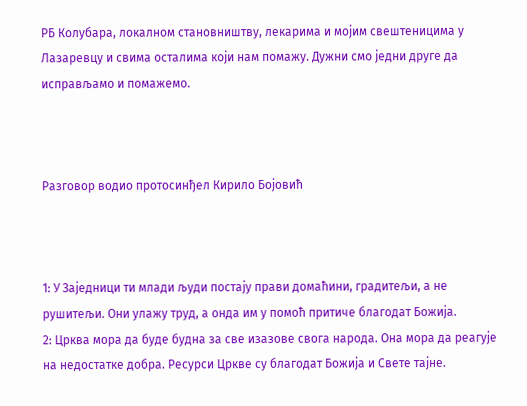РБ Колубара, локалном становништву, лекарима и мојим свештеницима у Лазаревцу и свима осталима који нам помажу. Дужни смо једни друге да исправљамо и помажемо.



Разговор водио протосинђел Кирило Бојовић



1: У Заједници ти млади људи постају прави домаћини, градитељи, а не рушитељи. Они улажу труд, а онда им у помоћ притиче благодат Божија.
2: Црква мора да буде будна за све изазове свога народа. Она мора да реагује на недостатке добра. Ресурси Цркве су благодат Божија и Свете тајне.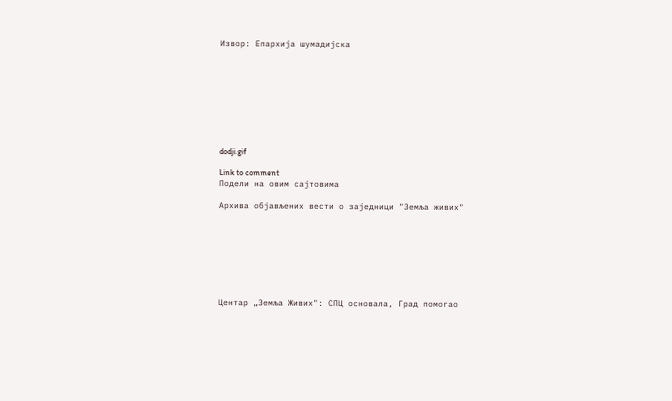Извор: Епархија шумадијска









dodji.gif

Link to comment
Подели на овим сајтовима

Архива објављених вести о заједници "Земља живих"








Центар „Земља Живих": СПЦ основала, Град помогао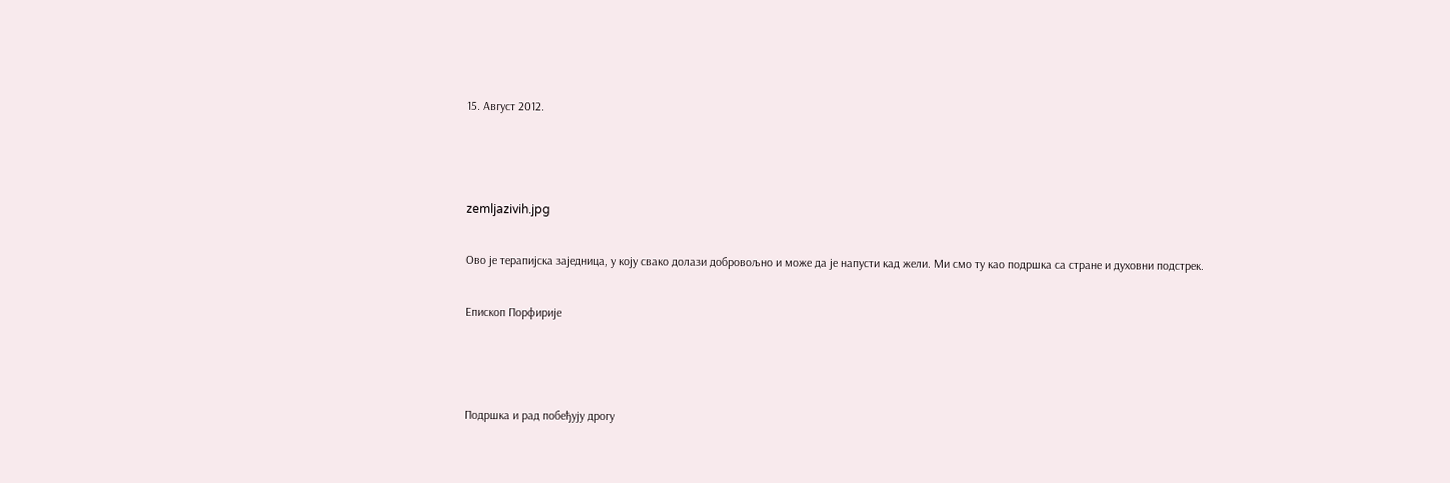15. Август 2012.



zemljazivih.jpg

Ово је терапијска заједница, у коју свако долази добровољно и може да је напусти кад жели. Ми смо ту као подршка са стране и духовни подстрек.

Епископ Порфирије



Подршка и рад побеђују дрогу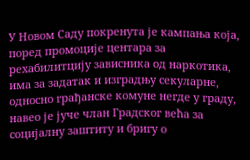У Новом Саду покренута је кампања која, поред промоције центара за рехабилитцију зависника од наркотика, има за задатак и изградњу секуларне, односно грађанске комуне негде у граду, навео је јуче члан Градског већа за социјалну заштиту и бригу о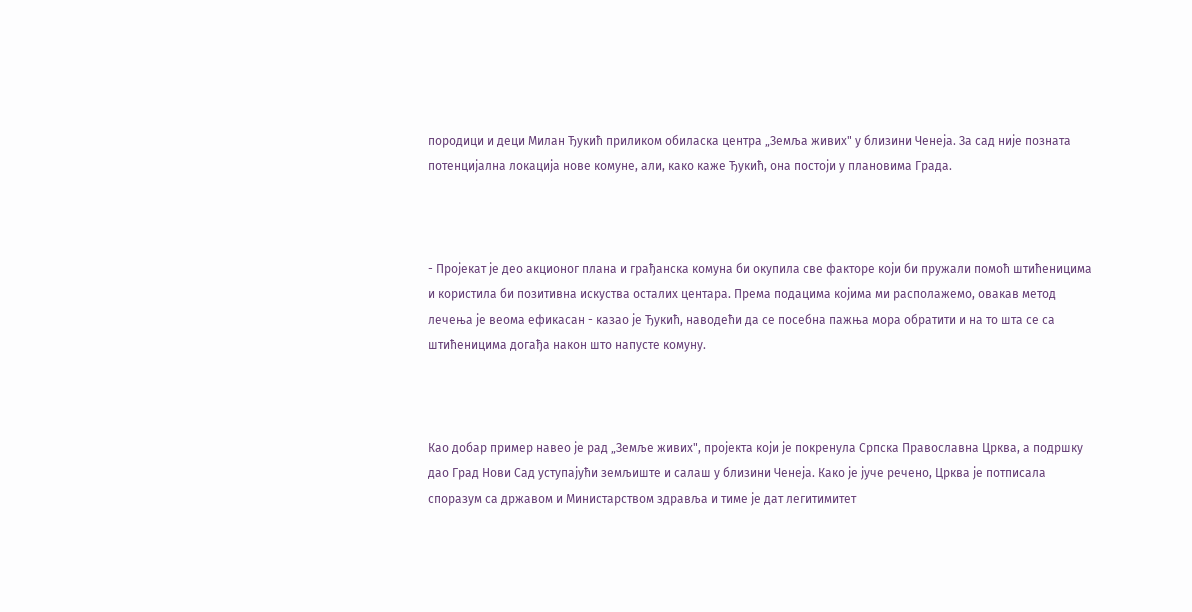породици и деци Милан Ђукић приликом обиласка центра „Земља живих" у близини Ченеја. За сад није позната потенцијална локација нове комуне, али, како каже Ђукић, она постоји у плановима Града.



- Пројекат је део акционог плана и грађанска комуна би окупила све факторе који би пружали помоћ штићеницима и користила би позитивна искуства осталих центара. Према подацима којима ми располажемо, овакав метод лечења је веома ефикасан - казао је Ђукић, наводећи да се посебна пажња мора обратити и на то шта се са штићеницима догађа након што напусте комуну.



Као добар пример навео је рад „Земље живих", пројекта који је покренула Српска Православна Црква, а подршку дао Град Нови Сад уступајући земљиште и салаш у близини Ченеја. Како је јуче речено, Црква је потписала споразум са државом и Министарством здравља и тиме је дат легитимитет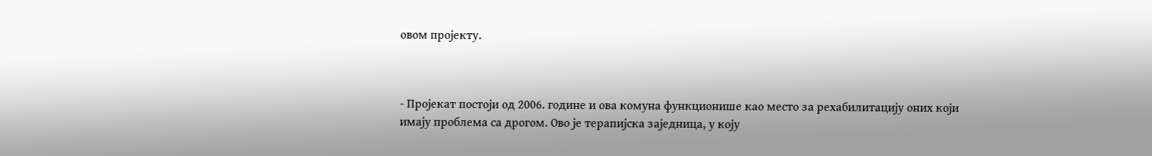овом пројекту.



- Пројекат постоји од 2006. године и ова комуна функционише као место за рехабилитацију оних који имају проблема са дрогом. Ово је терапијска заједница, у коју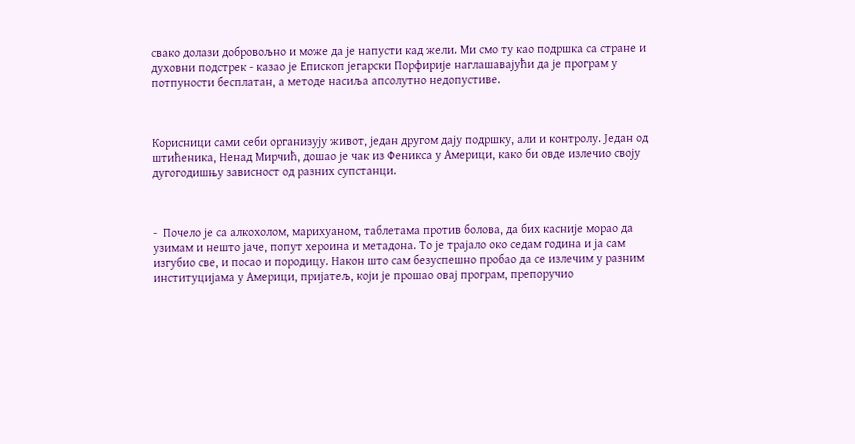свако долази добровољно и може да је напусти кад жели. Ми смо ту као подршка са стране и духовни подстрек - казао је Епископ јегарски Порфирије наглашавајући да је програм у потпуности бесплатан, а методе насиља апсолутно недопустиве.



Корисници сами себи организују живот, један другом дају подршку, али и контролу. Један од штићеника, Ненад Мирчић, дошао је чак из Феникса у Америци, како би овде излечио своју дугогодишњу зависност од разних супстанци.



-  Почело је са алкохолом, марихуаном, таблетама против болова, да бих касније морао да узимам и нешто јаче, попут хероина и метадона. То је трајало око седам година и ја сам изгубио све, и посао и породицу. Након што сам безуспешно пробао да се излечим у разним институцијама у Америци, пријатељ, који је прошао овај програм, препоручио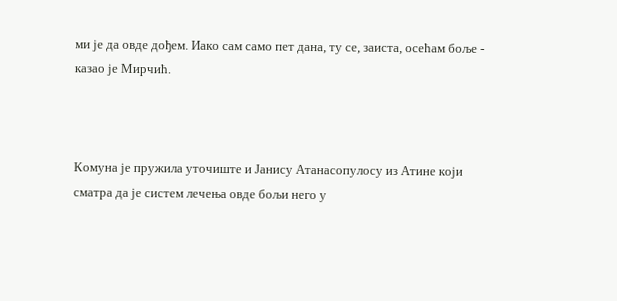ми је да овде дођем. Иако сам само пет дана, ту се, заиста, осећам боље - казао је Мирчић.



Комуна је пружила уточиште и Јанису Атанасопулосу из Атине који сматра да је систем лечења овде бољи него у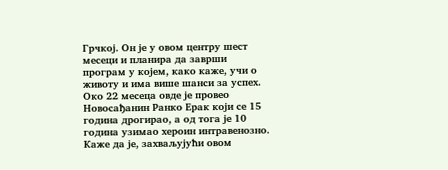Грчкој. Он је у овом центру шест месеци и планира да заврши програм у којем, како каже, учи о животу и има више шанси за успех. Око 22 месеца овде је провео Новосађанин Ранко Ерак који се 15 година дрогирао, а од тога је 10 година узимао хероин интравенозно. Каже да је, захваљујући овом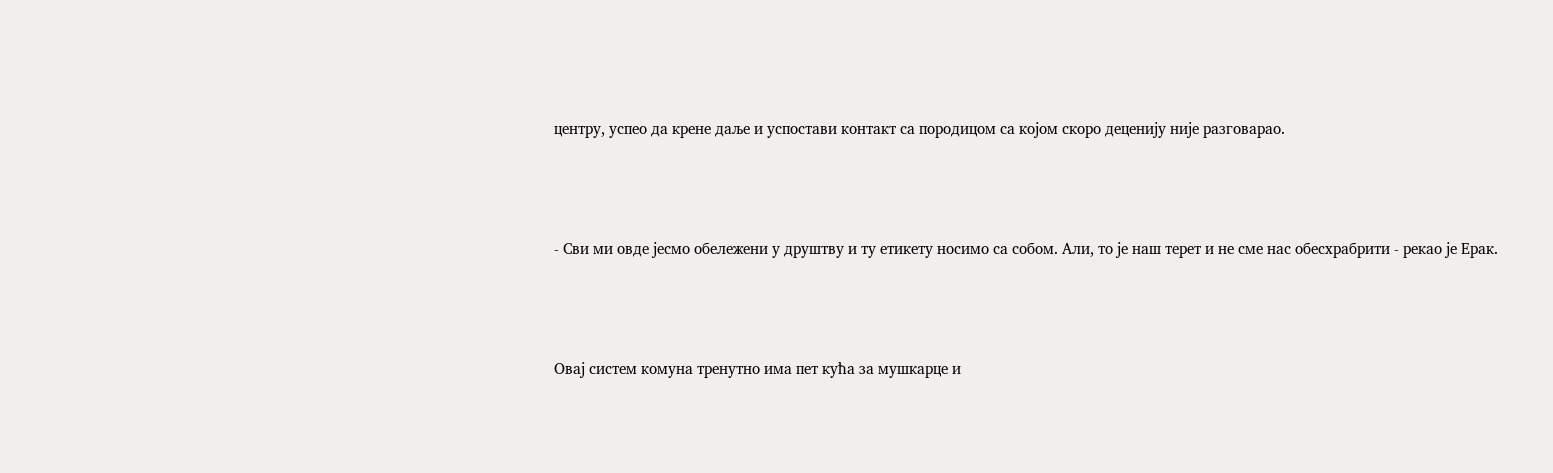центру, успео да крене даље и успостави контакт са породицом са којом скоро деценију није разговарао.



- Сви ми овде јесмо обележени у друштву и ту етикету носимо са собом. Али, то је наш терет и не сме нас обесхрабрити - рекао је Ерак.



Овај систем комуна тренутно има пет кућа за мушкарце и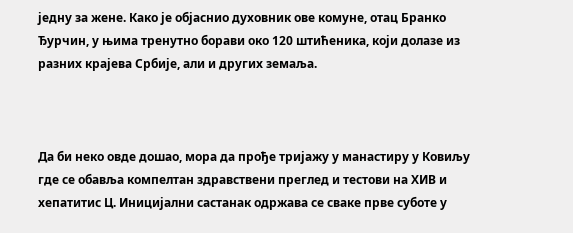једну за жене. Како је објаснио духовник ове комуне, отац Бранко Ђурчин, у њима тренутно борави око 120 штићеника, који долазе из разних крајева Србије, али и других земаља.



Да би неко овде дошао, мора да прође тријажу у манастиру у Ковиљу где се обавља компелтан здравствени преглед и тестови на ХИВ и хепатитис Ц. Иницијални састанак одржава се сваке прве суботе у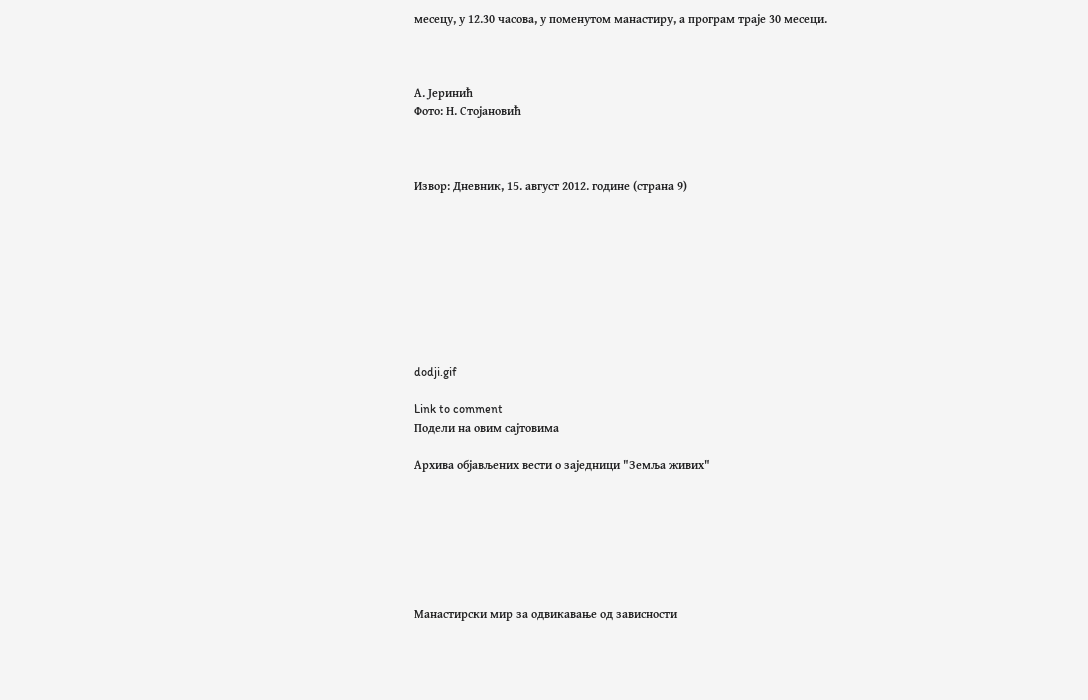месецу, у 12.30 часова, у поменутом манастиру, а програм траје 30 месеци.



А. Јеринић
Фото: Н. Стојановић



Извор: Дневник, 15. август 2012. године (страна 9)









dodji.gif

Link to comment
Подели на овим сајтовима

Архива објављених вести о заједници "Земља живих"







Манастирски мир за одвикавање од зависности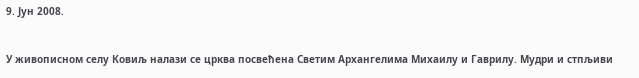9. Јун 2008.


У живописном селу Ковиљ налази се црква посвећена Светим Архангелима Михаилу и Гаврилу. Мудри и стпљиви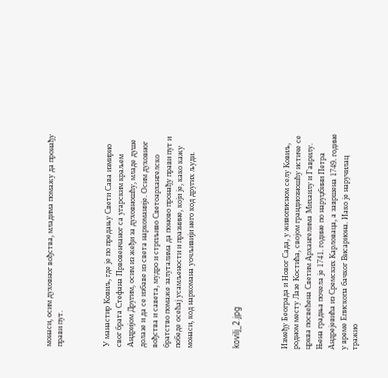монаси, осим духовног вођства, младима помажу да пронађу прави пут.



У манастир Ковиљ, где је по предању Свети Сава измирио свог брата Стефана Првовенчаног са угарским краљем Андријом Другим, осим из жеђи за духовношћу, младе душе долазе и да се избаве из света наркоманије. Осим духовног вођства и савета, мудро и стрпљиво Светоархангелско братство помаже залуталима да поново пронађу прави пут и победе осећај усамљености и празнине, који је, како кажу монаси, код наркомана уочљивији него код других људи.



kovilj_2.jpg



Између Београда и Новог Сада, у живописном селу Ковиљ, родном месту Лазе Костића, својом грандиозношћу истиче се црква посвећена Светим Архангелима Михаилу и Гаврилу. Њена градња почела је 1741. године по наруџбини Петра Андрејевића из Сремских Карловаца, а завршена 1749. године у време Епископа бачког Висариона. Иако је наручилац тражио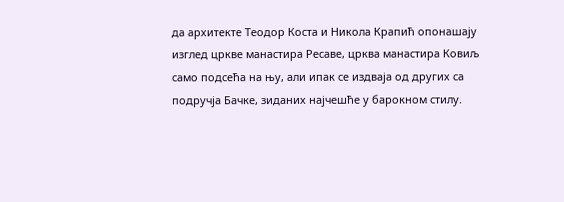да архитекте Теодор Коста и Никола Крапић опонашају изглед цркве манастира Ресаве, црква манастира Ковиљ само подсећа на њу, али ипак се издваја од других са подручја Бачке, зиданих најчешће у барокном стилу.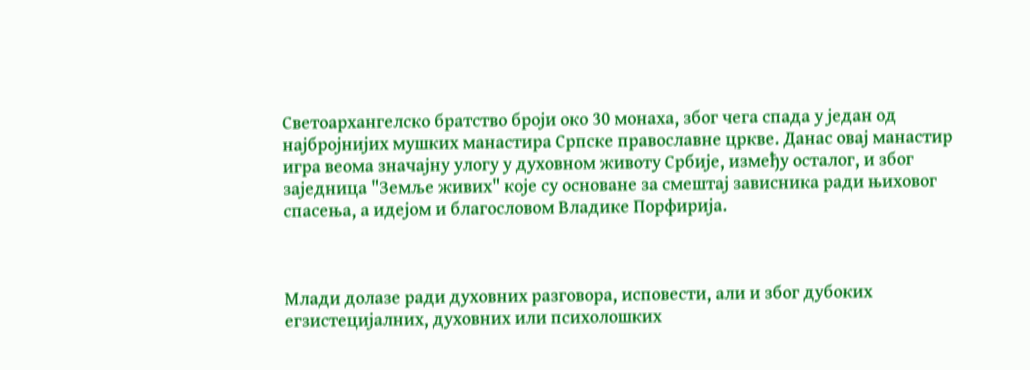Светоархангелско братство броји око 30 монаха, због чега спада у један од најбројнијих мушких манастира Српске православне цркве. Данас овај манастир игра веома значајну улогу у духовном животу Србије, између осталог, и због заједница "Земље живих" које су основане за смештај зависника ради њиховог спасења, а идејом и благословом Владике Порфирија.



Млади долазе ради духовних разговора, исповести, али и због дубоких егзистецијалних, духовних или психолошких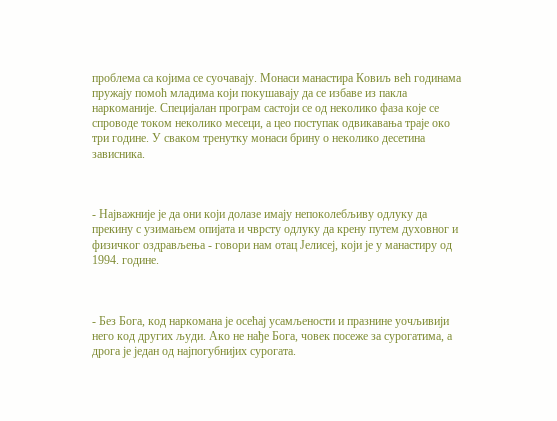проблема са којима се суочавају. Монаси манастира Ковиљ већ годинама пружају помоћ младима који покушавају да се избаве из пакла наркоманије. Специјалан програм састоји се од неколико фаза које се спроводе током неколико месеци, а цео поступак одвикавања траје око три године. У сваком тренутку монаси брину о неколико десетина зависника.



- Најважније је да они који долазе имају непоколебљиву одлуку да прекину с узимањем опијата и чврсту одлуку да крену путем духовног и физичког оздрављења - говори нам отац Јелисеј, који је у манастиру од 1994. године.



- Без Бога, код наркомана је осећај усамљености и празнине уочљивији него код других људи. Ако не нађе Бога, човек посеже за сурогатима, а дрога је један од најпогубнијих сурогата.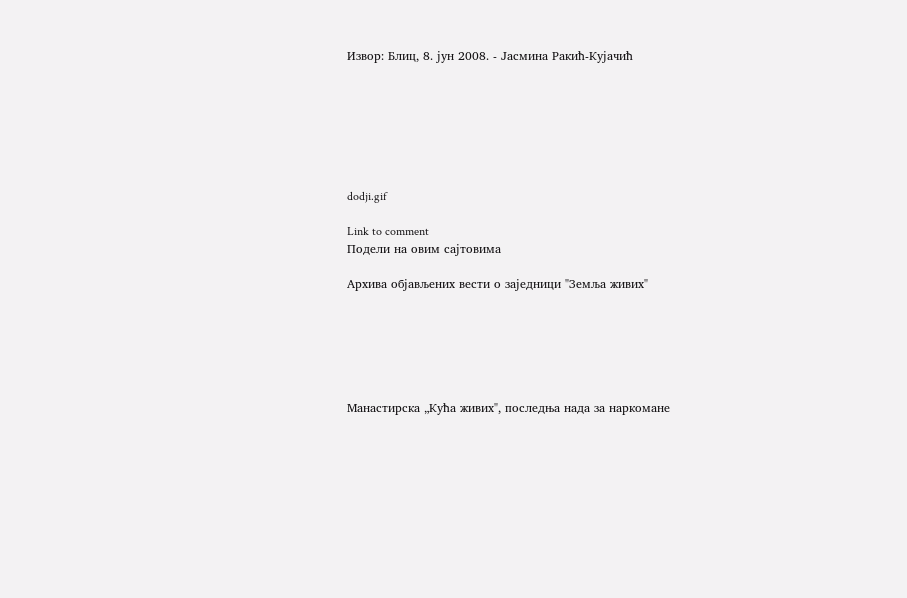Извор: Блиц, 8. јун 2008. - Јасмина Ракић-Кујачић







dodji.gif

Link to comment
Подели на овим сајтовима

Архива објављених вести о заједници "Земља живих"






Манастирска „Кућа живих", последња нада за наркомане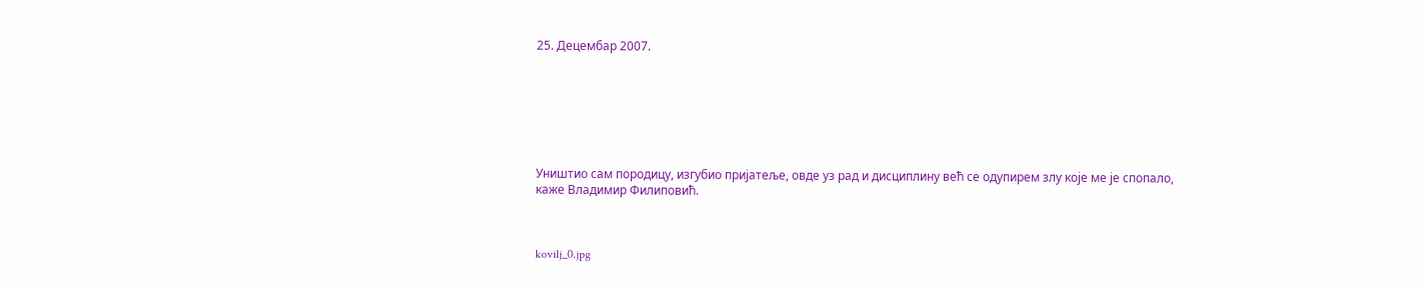25. Децембар 2007.







Уништио сам породицу, изгубио пријатеље, овде уз рад и дисциплину већ се одупирем злу које ме је спопало, каже Владимир Филиповић.



kovilj_0.jpg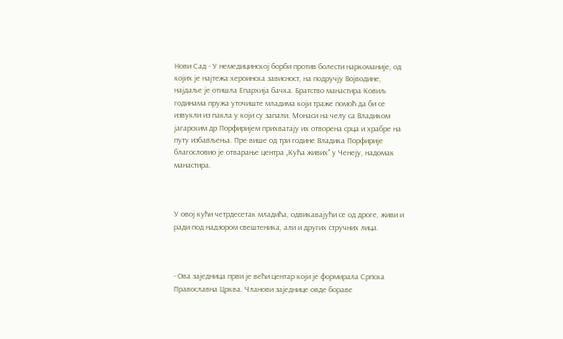Нови Сад - У немедицинској борби против болести наркоманије, од којих је најтежа хероинска зависност, на подручју Војводине, најдаље је отишла Епархија бачка. Братство манастира Ковиљ годинама пружа уточиште младима који траже помоћ да би се извукли из пакла у који су запали. Монаси на челу са Владиком јагарским др Порфиријем прихватају их отворена срца и храбре на путу избављења. Пре више од три године Владика Порфирије благословио је отварање центра „Кућа живих" у Ченеју, надомак манастира.



У овој кући четрдесетак младића, одвикавајући се од дроге, живи и ради под надзором свештеника, али и других стручних лица.



- Ова заједница први је већи центар који је формирала Српска Православна Црква. Чланови заједнице овде бораве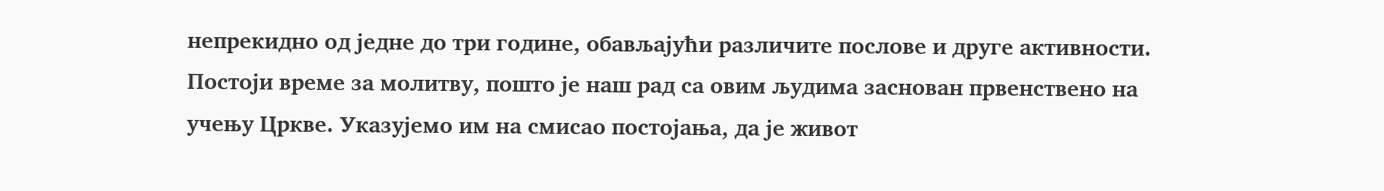непрекидно од једне до три године, обављајући различите послове и друге активности. Постоји време за молитву, пошто је наш рад са овим људима заснован првенствено на учењу Цркве. Указујемо им на смисао постојања, да је живот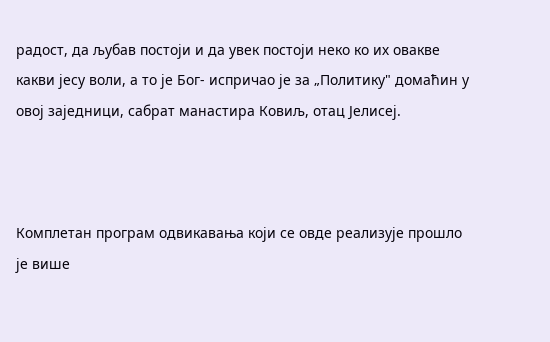радост, да љубав постоји и да увек постоји неко ко их овакве какви јесу воли, а то је Бог- испричао је за „Политику" домаћин у овој заједници, сабрат манастира Ковиљ, отац Јелисеј.



Комплетан програм одвикавања који се овде реализује прошло је више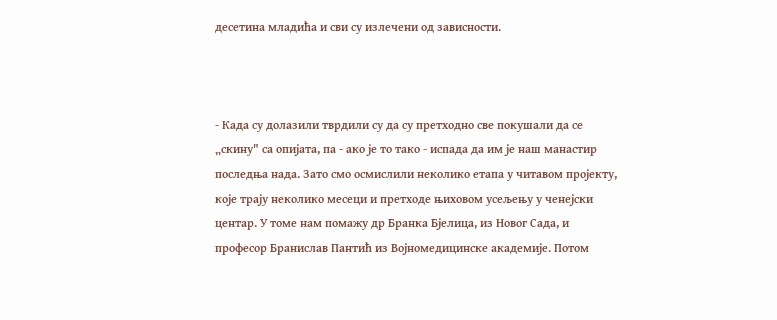десетина младића и сви су излечени од зависности.



- Када су долазили тврдили су да су претходно све покушали да се „скину" са опијата, па - ако је то тако - испада да им је наш манастир последња нада. Зато смо осмислили неколико етапа у читавом пројекту, које трају неколико месеци и претходе њиховом усељењу у ченејски центар. У томе нам помажу др Бранка Бјелица, из Новог Сада, и професор Бранислав Пантић из Војномедицинске академије. Потом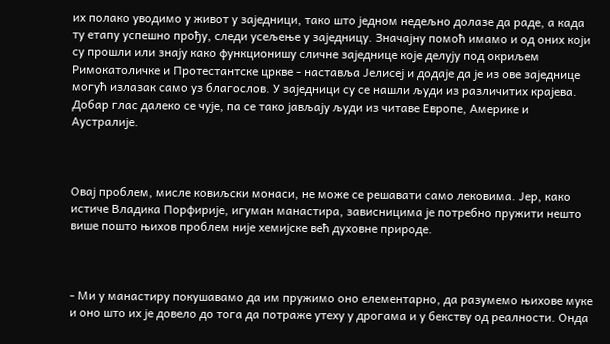их полако уводимо у живот у заједници, тако што једном недељно долазе да раде, а када ту етапу успешно прођу, следи усељење у заједницу. Значајну помоћ имамо и од оних који су прошли или знају како функционишу сличне заједнице које делују под окриљем Римокатоличке и Протестантске цркве - наставља Јелисеј и додаје да је из ове заједнице могућ излазак само уз благослов. У заједници су се нашли људи из различитих крајева. Добар глас далеко се чује, па се тако јављају људи из читаве Европе, Америке и Аустралије.



Овај проблем, мисле ковиљски монаси, не може се решавати само лековима. Јер, како истиче Владика Порфирије, игуман манастира, зависницима је потребно пружити нешто више пошто њихов проблем није хемијске већ духовне природе.



- Ми у манастиру покушавамо да им пружимо оно елементарно, да разумемо њихове муке и оно што их је довело до тога да потраже утеху у дрогама и у бекству од реалности. Онда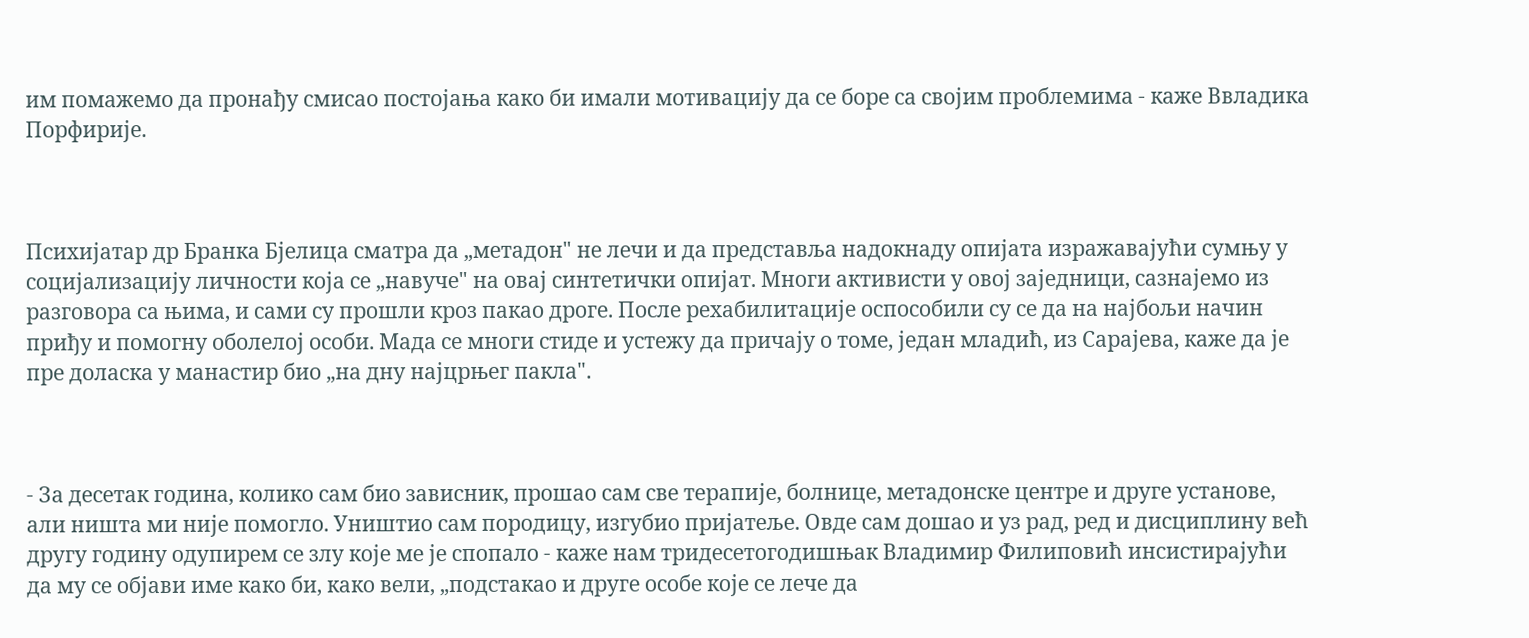им помажемо да пронађу смисао постојања како би имали мотивацију да се боре са својим проблемима - каже Ввладика Порфирије.



Психијатар др Бранка Бјелица сматра да „метадон" не лечи и да представља надокнаду опијата изражавајући сумњу у социјализацију личности која се „навуче" на овај синтетички опијат. Многи активисти у овој заједници, сазнајемо из разговора са њима, и сами су прошли кроз пакао дроге. После рехабилитације оспособили су се да на најбољи начин приђу и помогну оболелој особи. Мада се многи стиде и устежу да причају о томе, један младић, из Сарајева, каже да је пре доласка у манастир био „на дну најцрњег пакла".



- За десетак година, колико сам био зависник, прошао сам све терапије, болнице, метадонске центре и друге установе, али ништа ми није помогло. Уништио сам породицу, изгубио пријатеље. Овде сам дошао и уз рад, ред и дисциплину већ другу годину одупирем се злу које ме је спопало - каже нам тридесетогодишњак Владимир Филиповић инсистирајући да му се објави име како би, како вели, „подстакао и друге особе које се лече да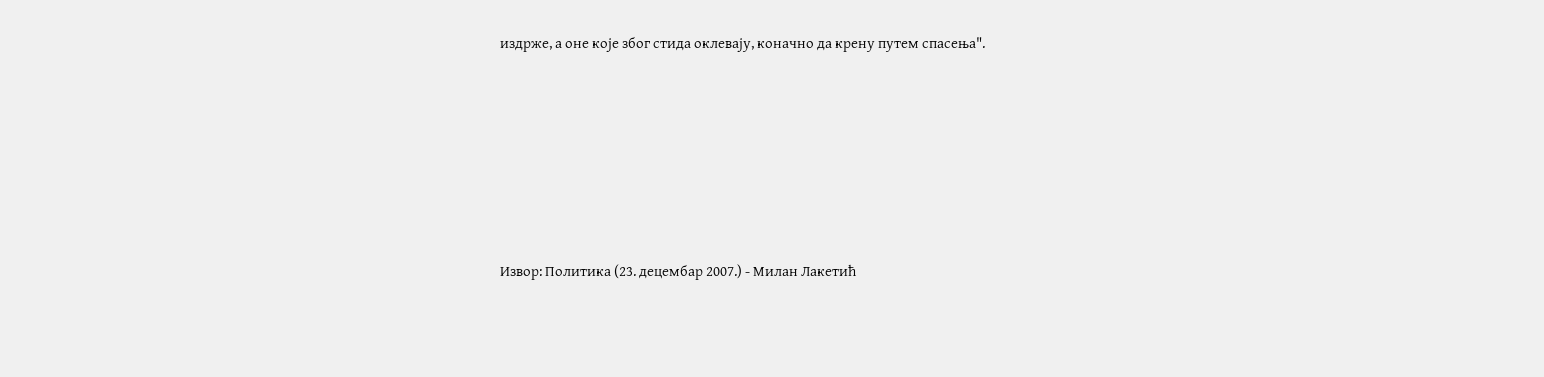издрже, а оне које због стида оклевају, коначно да крену путем спасења".







Извор: Политика (23. децембар 2007.) - Милан Лакетић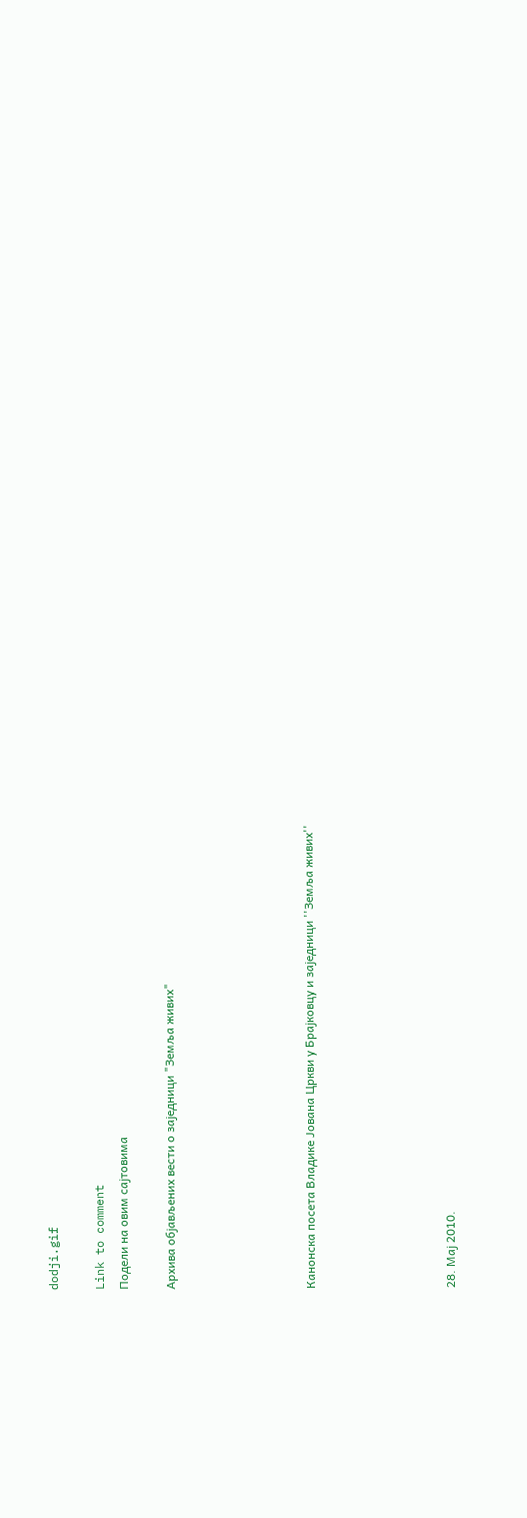dodji.gif

Link to comment
Подели на овим сајтовима

Архива објављених вести о заједници "Земља живих"





Канонска посета Владике Јована Цркви у Брајковцу и заједници ''Земља живих''





28. Мај 2010.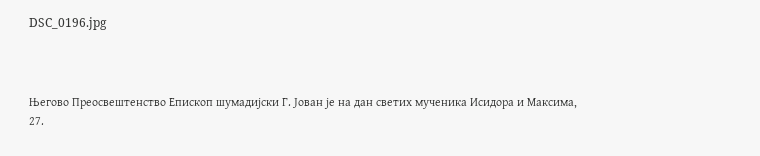DSC_0196.jpg



Његово Преосвештенство Епископ шумадијски Г. Јован је на дан светих мученика Исидора и Максима, 27.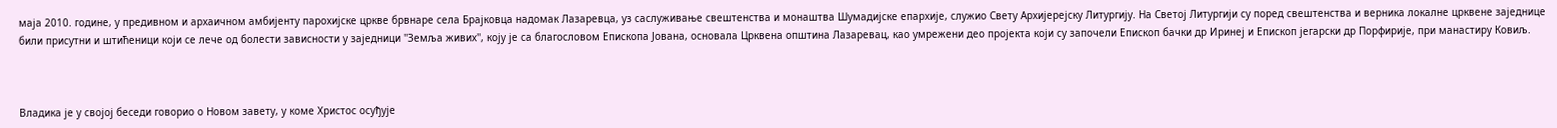маја 2010. године, у предивном и архаичном амбијенту парохијске цркве брвнаре села Брајковца надомак Лазаревца, уз саслуживање свештенства и монаштва Шумадијске епархије, служио Свету Архијерејску Литургију. На Светој Литургији су поред свештенства и верника локалне црквене заједнице били присутни и штићеници који се лече од болести зависности у заједници ''Земља живих'', коју је са благословом Епископа Јована, основала Црквена општина Лазаревац, као умрежени део пројекта који су започели Епископ бачки др Иринеј и Епископ јегарски др Порфирије, при манастиру Ковиљ.



Владика је у својој беседи говорио о Новом завету, у коме Христос осуђује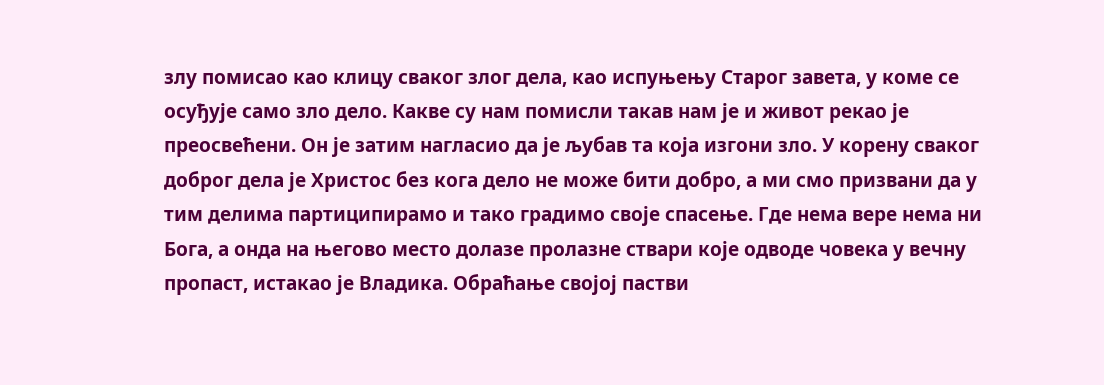злу помисао као клицу сваког злог дела, као испуњењу Старог завета, у коме се осуђује само зло дело. Какве су нам помисли такав нам је и живот рекао је преосвећени. Он је затим нагласио да је љубав та која изгони зло. У корену сваког доброг дела је Христос без кога дело не може бити добро, а ми смо призвани да у тим делима партиципирамо и тако градимо своје спасење. Где нема вере нема ни Бога, а онда на његово место долазе пролазне ствари које одводе човека у вечну пропаст, истакао је Владика. Обраћање својој пастви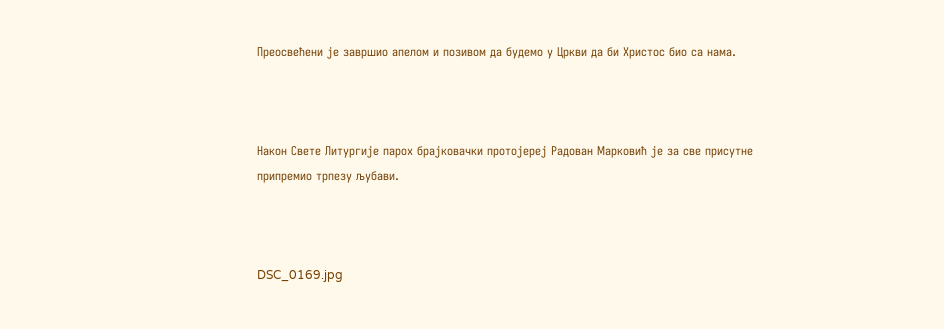Преосвећени је завршио апелом и позивом да будемо у Цркви да би Христос био са нама.



Након Свете Литургије парох брајковачки протојереј Радован Марковић је за све присутне припремио трпезу љубави.



DSC_0169.jpg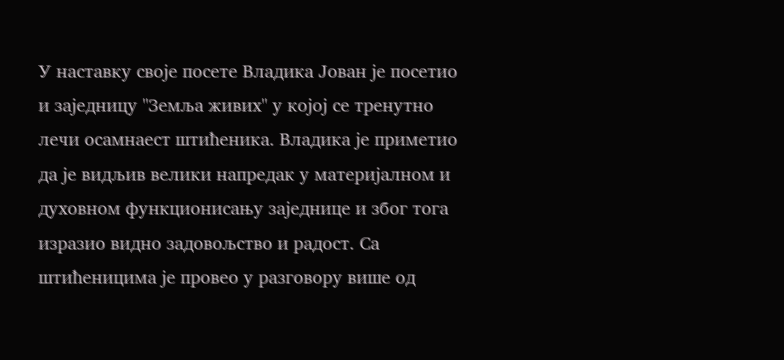У наставку своје посете Владика Јован је посетио и заједницу ''Земља живих'' у којој се тренутно лечи осамнаест штићеника. Владика је приметио да је видљив велики напредак у материјалном и духовном функционисању заједнице и због тога изразио видно задовољство и радост. Са штићеницима је провео у разговору више од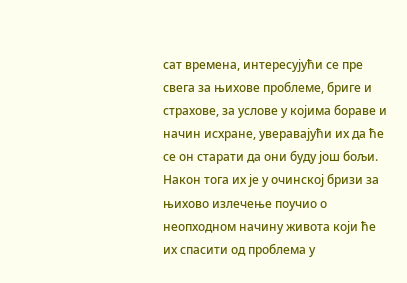сат времена, интересујући се пре свега за њихове проблеме, бриге и страхове, за услове у којима бораве и начин исхране, уверавајући их да ће се он старати да они буду још бољи. Након тога их је у очинској бризи за њихово излечење поучио о неопходном начину живота који ће их спасити од проблема у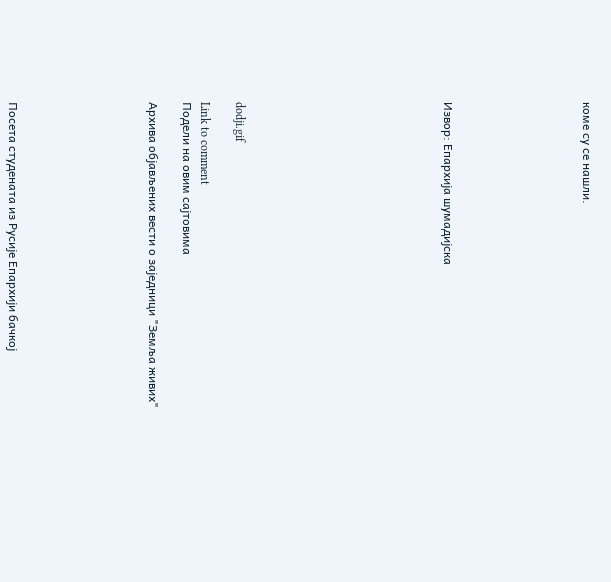коме су се нашли.







Извор: Епархија шумадијска











dodji.gif

Link to comment
Подели на овим сајтовима

Архива објављених вести о заједници "Земља живих"







Посета студената из Русије Епархији бачкој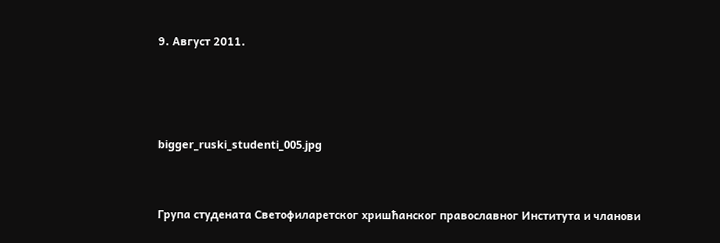9. Август 2011.





bigger_ruski_studenti_005.jpg



Група студената Светофиларетског хришћанског православног Института и чланови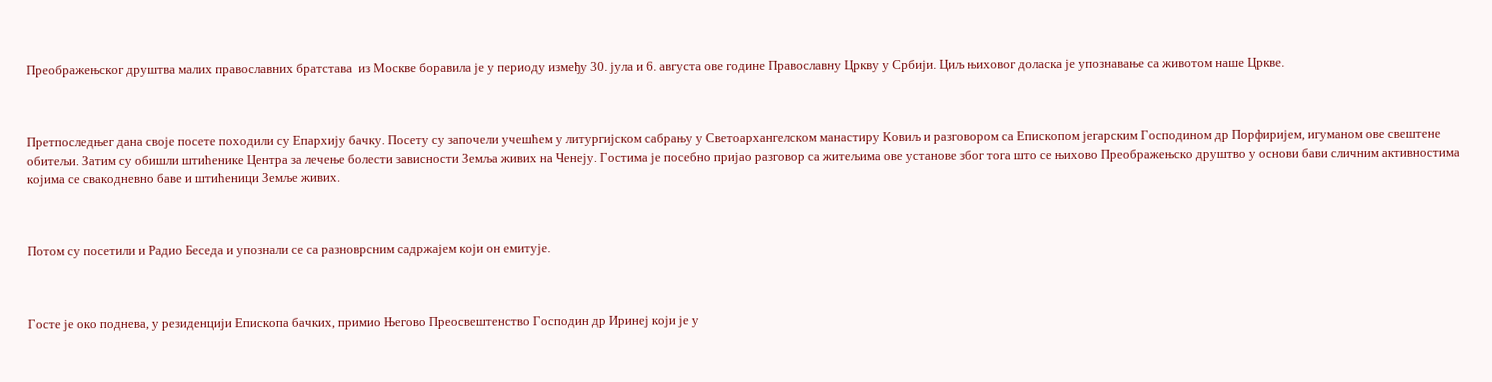Преображењског друштва малих православних братстава  из Москве боравила је у периоду између 30. јула и 6. августа ове године Православну Цркву у Србији. Циљ њиховог доласка је упознавање са животом наше Цркве.



Претпоследњег дана своје посете походили су Епархију бачку. Посету су започели учешћем у литургијском сабрању у Светоархангелском манастиру Ковиљ и разговором са Епископом јегарским Господином др Порфиријем, игуманом ове свештене обитељи. Затим су обишли штићенике Центра за лечење болести зависности Земља живих на Ченеју. Гостима је посебно пријао разговор са житељима ове установе због тога што се њихово Преображењско друштво у основи бави сличним активностима којима се свакодневно баве и штићеници Земље живих.



Потом су посетили и Радио Беседа и упознали се са разноврсним садржајем који он емитује.



Госте је око поднева, у резиденцији Епископа бачких, примио Његово Преосвештенство Господин др Иринеј који је у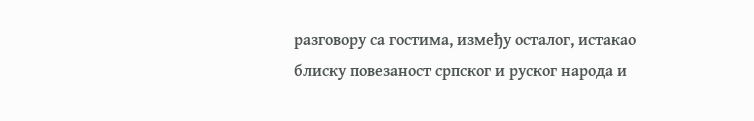разговору са гостима, између осталог, истакао блиску повезаност српског и руског народа и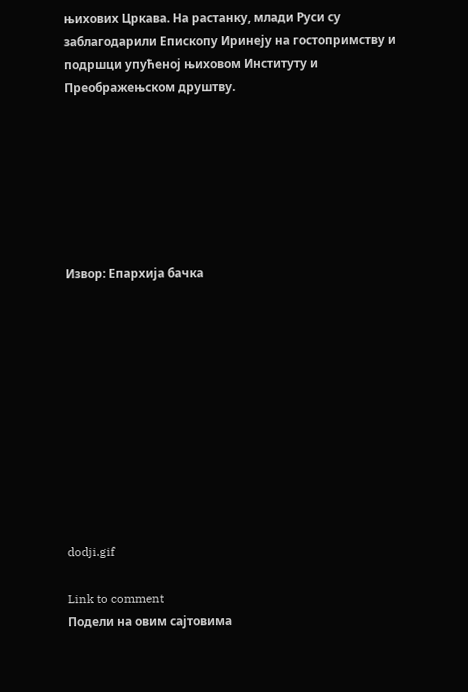њихових Цркава. На растанку, млади Руси су заблагодарили Епископу Иринеју на гостопримству и подршци упућеној њиховом Институту и Преображењском друштву.







Извор: Епархија бачка











dodji.gif

Link to comment
Подели на овим сајтовима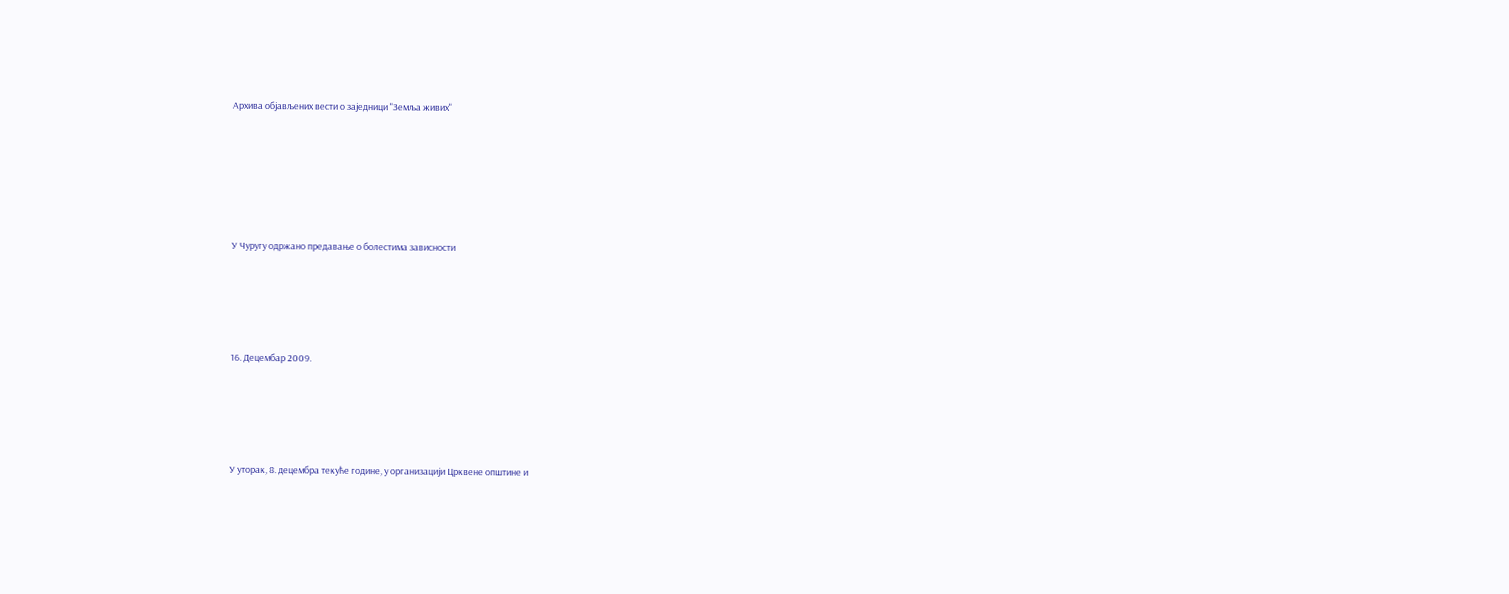Архива објављених вести о заједници "Земља живих"









У Чуругу одржано предавање о болестима зависности







16. Децембар 2009.







У уторак, 8. децембра текуће године, у организацији Црквене општине и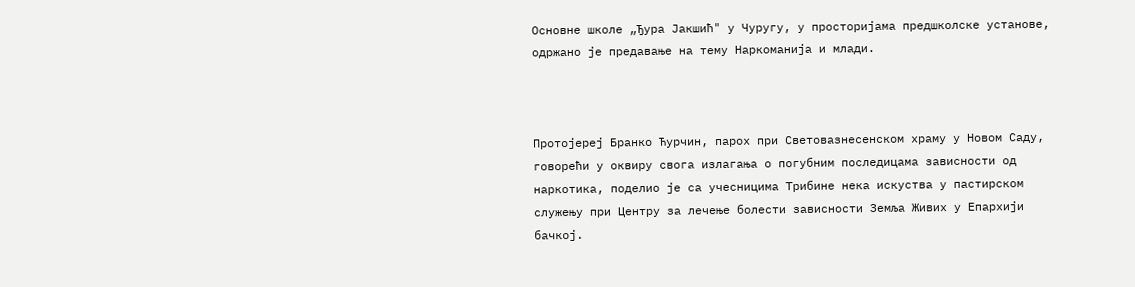Основне школе „Ђура Јакшић" у Чуругу, у просторијама предшколске установе, одржано је предавање на тему Наркоманија и млади.



Протојереј Бранко Ћурчин, парох при Световазнесенском храму у Новом Саду, говорећи у оквиру свога излагања о погубним последицама зависности од наркотика, поделио је са учесницима Трибине нека искуства у пастирском служењу при Центру за лечење болести зависности Земља Живих у Епархији бачкој.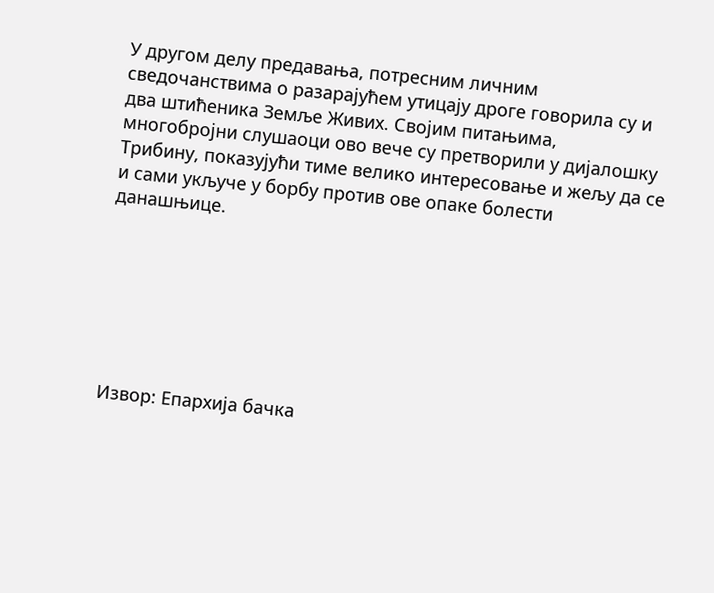У другом делу предавања, потресним личним сведочанствима о разарајућем утицају дроге говорила су и два штићеника Земље Живих. Својим питањима, многобројни слушаоци ово вече су претворили у дијалошку Трибину, показујући тиме велико интересовање и жељу да се и сами укључе у борбу против ове опаке болести данашњице.







Извор: Епархија бачка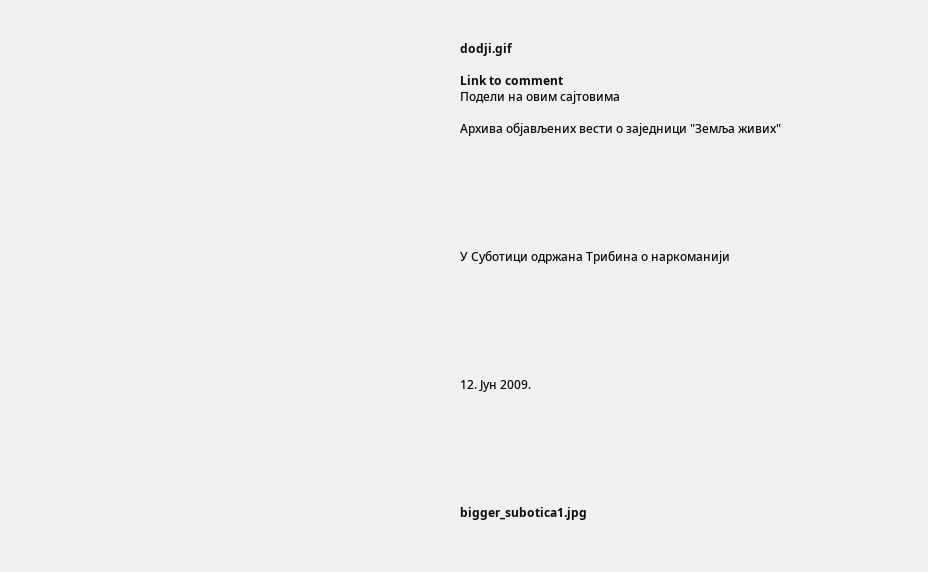dodji.gif

Link to comment
Подели на овим сајтовима

Архива објављених вести о заједници "Земља живих"







У Суботици одржана Трибина о наркоманији







12. Јун 2009.







bigger_subotica1.jpg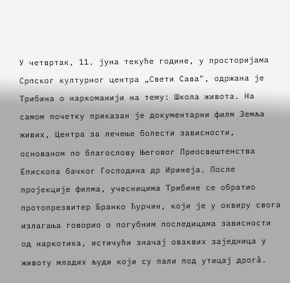У четвртак, 11. јуна текуће године, у просторијама Српског културног центра „Свети Сава", одржана је Трибина о наркоманији на тему: Школа живота. На самом почетку приказан је документарни филм Земља живих, Центра за лечење болести зависности, основаном по благослову Његовог Преосвештенства Епископа бачког Господина др Иринеја. После пројекције филма, учесницима Трибине се обратио протопрезвитер Бранко Ћурчин, који је у оквиру свога излагања говорио о погубним последицама зависности од наркотика, истичући значај оваквих заједница у животу младих људи који су пали под утицај дрогâ.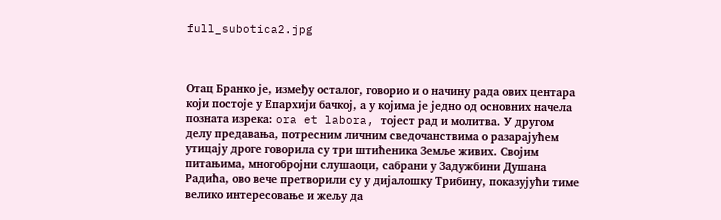full_subotica2.jpg



Отац Бранко је, између осталог, говорио и о начину рада ових центара који постоје у Епархији бачкој, а у којима је једно од основних начела позната изрека: ora et labora, тојест рад и молитва. У другом делу предавања, потресним личним сведочанствима о разарајућем утицају дроге говорила су три штићеника Земље живих. Својим питањима, многобројни слушаоци, сабрани у Задужбини Душана Радића, ово вече претворили су у дијалошку Трибину, показујући тиме велико интересовање и жељу да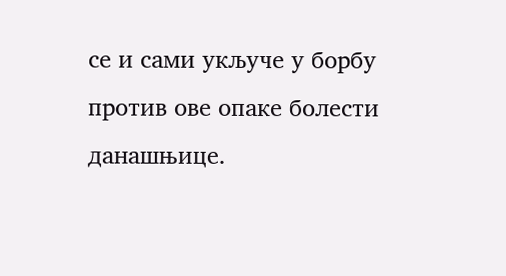се и сами укључе у борбу против ове опаке болести данашњице.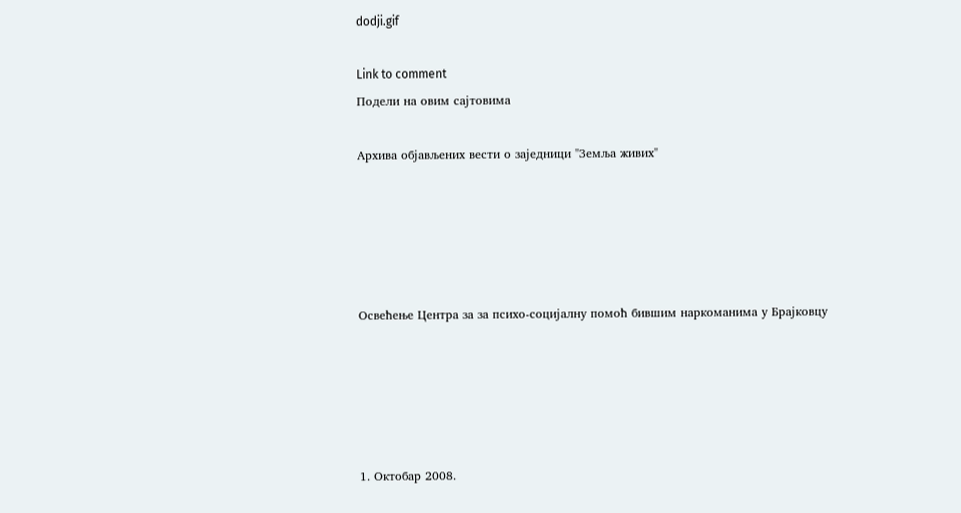dodji.gif

Link to comment
Подели на овим сајтовима

Архива објављених вести о заједници "Земља живих"





Освећење Центра за за психо-социјалну помоћ бившим наркоманима у Брајковцу





1. Октобар 2008.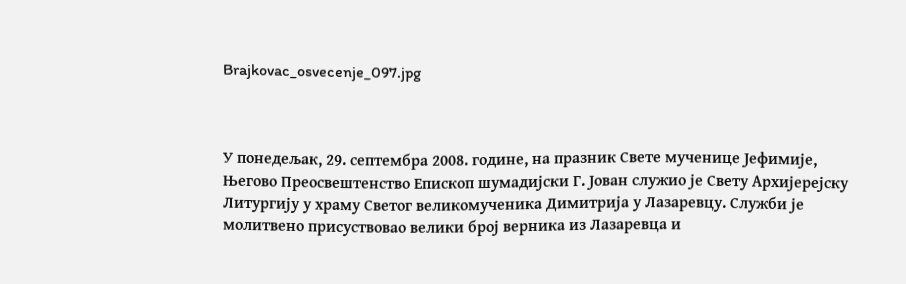Brajkovac_osvecenje_097.jpg



У понедељак, 29. септембра 2008. године, на празник Свете мученице Јефимије, Његово Преосвештенство Епископ шумадијски Г. Јован служио је Свету Архијерејску Литургију у храму Светог великомученика Димитрија у Лазаревцу. Служби је молитвено присуствовао велики број верника из Лазаревца и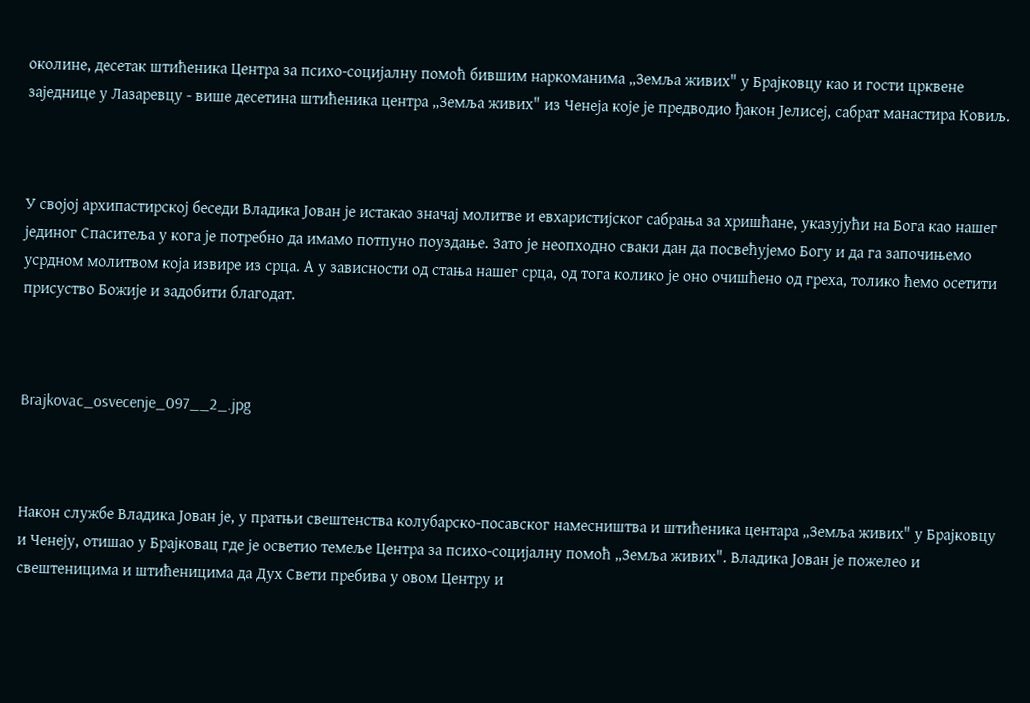околине, десетак штићеника Центра за психо-социјалну помоћ бившим наркоманима „Земља живих" у Брајковцу као и гости црквене заједнице у Лазаревцу - више десетина штићеника центра „Земља живих" из Ченеја које је предводио ђакон Јелисеј, сабрат манастира Ковиљ.



У својој архипастирској беседи Владика Јован је истакао значај молитве и евхаристијског сабрања за хришћане, указујући на Бога као нашег јединог Спаситеља у кога је потребно да имамо потпуно поуздање. Зато је неопходно сваки дан да посвећујемо Богу и да га започињемо усрдном молитвом која извире из срца. А у зависности од стања нашег срца, од тога колико је оно очишћено од греха, толико ћемо осетити присуство Божије и задобити благодат.



Brajkovac_osvecenje_097__2_.jpg



Након службе Владика Јован је, у пратњи свештенства колубарско-посавског намесништва и штићеника центара „Земља живих" у Брајковцу и Ченеју, отишао у Брајковац где је осветио темеље Центра за психо-социјалну помоћ „Земља живих". Владика Јован је пожелео и свештеницима и штићеницима да Дух Свети пребива у овом Центру и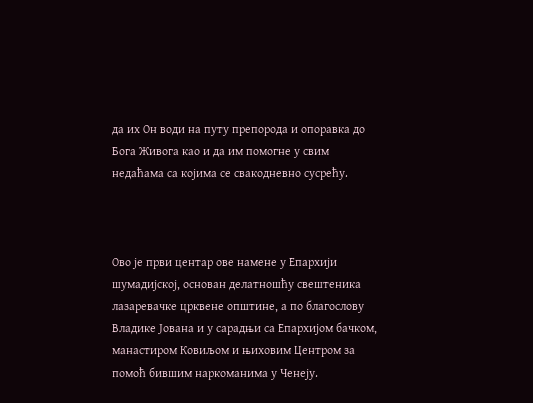да их Он води на путу препорода и опоравка до Бога Живога као и да им помогне у свим недаћама са којима се свакодневно сусрећу.



Ово је први центар ове намене у Епархији шумадијској, основан делатношћу свештеника лазаревачке црквене општине, а по благослову Владике Јована и у сарадњи са Епархијом бачком, манастиром Ковиљом и њиховим Центром за помоћ бившим наркоманима у Ченеју.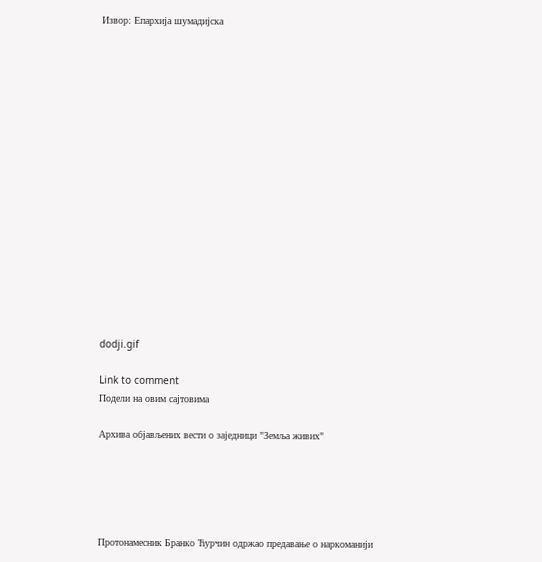Извор: Епархија шумадијска

















dodji.gif

Link to comment
Подели на овим сајтовима

Архива објављених вести о заједници "Земља живих"





Протонамесник Бранко Ћурчин одржао предавање о наркоманији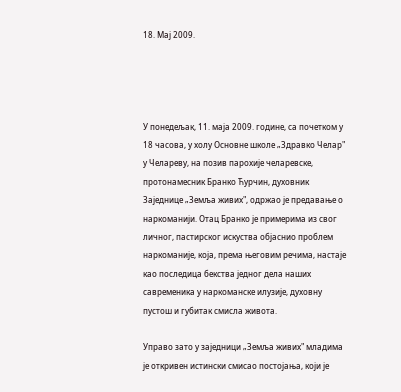18. Мај 2009.




У понедељак, 11. маја 2009. године, са почетком у 18 часова, у холу Основне школе „Здравко Челар" у Челареву, на позив парохије челаревске, протонамесник Бранко Ћурчин, духовник Заједнице „Земља живих", одржао је предавање о наркоманији. Отац Бранко је примерима из свог личног, пастирског искуства објаснио проблем наркоманије, која, према његовим речима, настаје као последица бекства једног дела наших савременика у наркоманске илузије, духовну пустош и губитак смисла живота.

Управо зато у заједници „Земља живих" младима је откривен истински смисао постојања, који је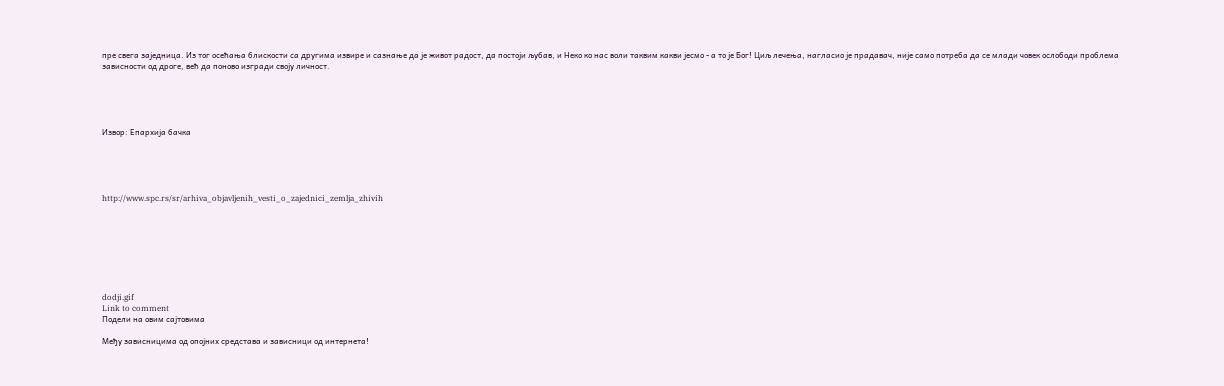пре свега заједница. Из тог осећања блискости са другима извире и сазнање да је живот радост, да постоји љубав, и Неко ко нас воли таквим какви јесмо - а то је Бог! Циљ лечења, нагласио је прадавач, није само потреба да се млади човек ослободи проблема зависности од дроге, већ да поново изгради своју личност.





Извор: Епархија бачка





http://www.spc.rs/sr/arhiva_objavljenih_vesti_o_zajednici_zemlja_zhivih








dodji.gif
Link to comment
Подели на овим сајтовима

Међу зависницима од опојних средстава и зависници од интернета!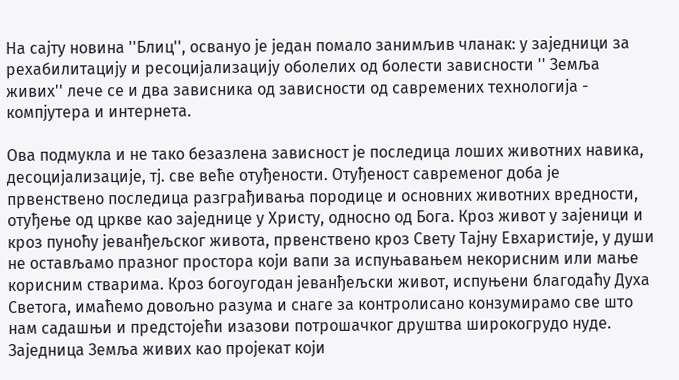На сајту новина ''Блиц'', освануо је један помало занимљив чланак: у заједници за рехабилитацију и ресоцијализацију оболелих од болести зависности '' Земља живих'' лече се и два зависника од зависности од савремених технологија - компјутера и интернета.

Ова подмукла и не тако безазлена зависност је последица лоших животних навика, десоцијализације, тј. све веће отуђености. Отуђеност савременог доба је првенствено последица разграђивања породице и основних животних вредности, отуђење од цркве као заједнице у Христу, односно од Бога. Кроз живот у зајеници и кроз пуноћу јеванђељског живота, првенствено кроз Свету Тајну Евхаристије, у души не остављамо празног простора који вапи за испуњавањем некорисним или мање корисним стварима. Кроз богоугодан јеванђељски живот, испуњени благодаћу Духа Светога, имаћемо довољно разума и снаге за контролисано конзумирамо све што нам садашњи и предстојећи изазови потрошачког друштва широкогрудо нуде.
Заједница Земља живих као пројекат који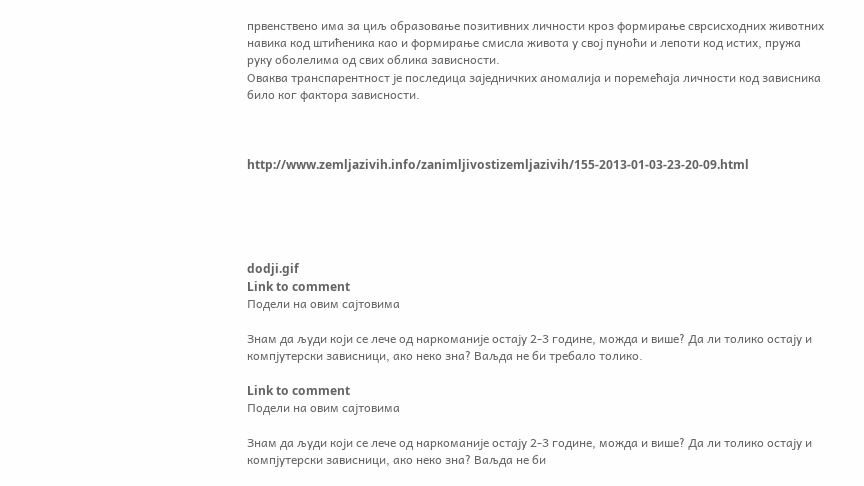првенствено има за циљ образовање позитивних личности кроз формирање сврсисходних животних навика код штићеника као и формирање смисла живота у свој пуноћи и лепоти код истих, пружа руку оболелима од свих облика зависности.
Оваква транспарентност је последица заједничких аномалија и поремећаја личности код зависника било ког фактора зависности.



http://www.zemljazivih.info/zanimljivostizemljazivih/155-2013-01-03-23-20-09.html





dodji.gif
Link to comment
Подели на овим сајтовима

Знам да људи који се лече од наркоманије остају 2-3 године, можда и више? Да ли толико остају и компјутерски зависници, ако неко зна? Ваљда не би требало толико.

Link to comment
Подели на овим сајтовима

Знам да људи који се лече од наркоманије остају 2-3 године, можда и више? Да ли толико остају и компјутерски зависници, ако неко зна? Ваљда не би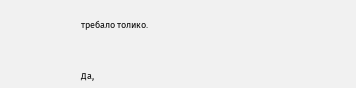требало толико.



Да,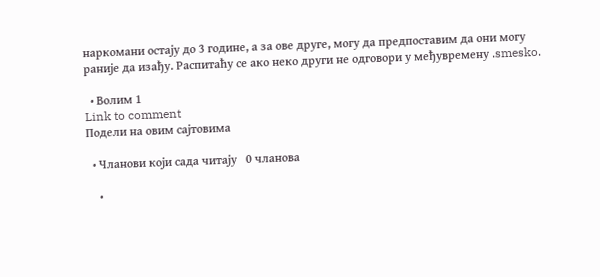наркомани остају до 3 године, а за ове друге, могу да предпоставим да они могу раније да изађу. Распитаћу се ако неко други не одговори у међувремену .smesko.

  • Волим 1
Link to comment
Подели на овим сајтовима

  • Чланови који сада читају   0 чланова

    •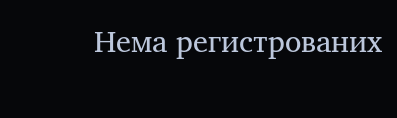Нема регистрованих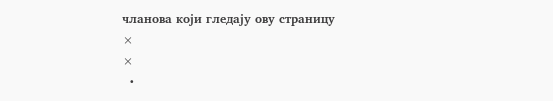чланова који гледају ову страницу
×
×
  •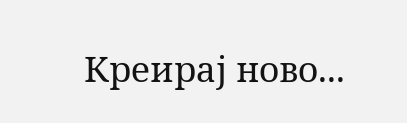Креирај ново...